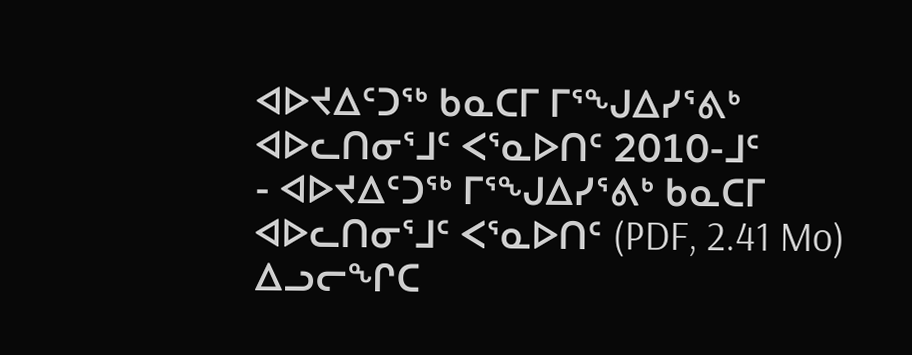ᐊᐅᔪᐃᑦᑐᖅ ᑲᓇᑕᒥ ᒥᕐᖑᐃᓯᕐᕕᒃ ᐊᐅᓚᑎᓂᕐᒧᑦ ᐸᕐᓇᐅᑎᑦ 2010-ᒧᑦ
- ᐊᐅᔪᐃᑦᑐᖅ ᒥᕐᖑᐃᓯᕐᕕᒃ ᑲᓇᑕᒥ ᐊᐅᓚᑎᓂᕐᒧᑦ ᐸᕐᓇᐅᑎᑦ (PDF, 2.41 Mo)
ᐃᓗᓕᖏᑕ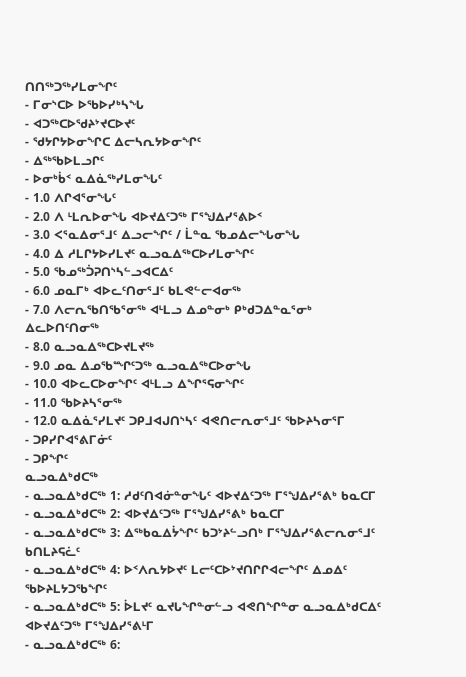ᑎᑎᖅᑐᖅᓯᒪᓂᖏᑦ
- ᒥᓂᔅᑕᐅ ᐅᖃᐅᓯᒃᓴᖓ
- ᐊᑐᖅᑕᐅᖁᔨᔾᔪᑕᐅᔪᑦ
- ᖁᔭᒋᔭᐅᓂᖏᑕ ᐃᓕᓴᕆᔭᐅᓂᖏᑦ
- ᐃᖅᖃᐅᒪᓗᒋᑦ
- ᐅᓂᒃᑳᑉ ᓇᐃᓈᖅᓯᒪᓂᖓᑦ
- 1.0 ᐱᒋᐊᕐᓂᖓᑦ
- 2.0 ᐱ ᒻᒪᕆᐅᓂᖓ ᐊᐅᔪᐃᑦᑐᖅ ᒥᕐᖑᐃᓯᕐᕕᐅᑉ
- 3.0 ᐸᕐᓇᐃᓂᕐᒧᑦ ᐃᓗᓕᖏᑦ / ᒫᓐᓇ ᖃᓄᐃᓕᖓᓂᖓ
- 4.0 ᐃ ᓱᒪᒋᔭᐅᓯᒪᔪᑦ ᓇᓗᓇᐃᖅᑕᐅᓯᒪᓂᖏᑦ
- 5.0 ᖃᓄᖅᑑᕈᑎᔅᓴᓪᓗᐊᑕᐃᑦ
- 6.0 ᓄᓇᒥᒃ ᐊᐅᓚᑦᑎᓂᕐᒧᑦ ᑲᒪᕙᓪᓕᐊᓂᖅ
- 7.0 ᐱᓕᕆᖃᑎᖃᕐᓂᖅ ᐊᒻᒪᓗ ᐃᓄᓐᓂᒃ ᑭᒃᑯᑐᐃᓐᓇᕐᓂᒃ ᐃᓚᐅᑎᑦᑎᓂᖅ
- 8.0 ᓇᓗᓇᐃᖅᑕᐅᔪᒪᔪᖅ
- 9.0 ᓄᓇ ᐃᓄᖃᙱᑦᑐᖅ ᓇᓗᓇᐃᖅᑕᐅᓂᖓ
- 10.0 ᐊᐅᓚᑕᐅᓂᖏᑦ ᐊᒻᒪᓗ ᐃᖏᕐᕋᓂᖏᑦ
- 11.0 ᖃᐅᔨᓴᕐᓂᖅ
- 12.0 ᓇᐃᓈᕐᓯᒪᔪᑦ ᑐᑭᒧᐊᒍᑎᔅᓴᑦ ᐊᕙᑎᓕᕆᓂᕐᒧᑦ ᖃᐅᔨᓴᓂᕐᒥ
- ᑐᑭᓯᒋᐊᕐᕕᒥᓃᑦ
- ᑐᑭᖏᑦ
ᓇᓗᓇᐃᒃᑯᑕᖅ
- ᓇᓗᓇᐃᒃᑯᑕᖅ 1: ᓱᑯᑦᑎᐊᓃᓐᓂᖓᑦ ᐊᐅᔪᐃᑦᑐᖅ ᒥᕐᖑᐃᓯᕐᕕᒃ ᑲᓇᑕᒥ
- ᓇᓗᓇᐃᒃᑯᑕᖅ 2: ᐊᐅᔪᐃᑦᑐᖅ ᒥᕐᖑᐃᓯᕐᕕᒃ ᑲᓇᑕᒥ
- ᓇᓗᓇᐃᒃᑯᑕᖅ 3: ᐃᖅᑲᓇᐃᔮᖏᑦ ᑲᑐᔾᔨᓪᓗᑎᒃ ᒥᕐᖑᐃᓯᕐᕕᓕᕆᓂᕐᒧᑦ ᑲᑎᒪᔨᕋᓛᑦ
- ᓇᓗᓇᐃᒃᑯᑕᖅ 4: ᐅᑉᐱᕆᔭᐅᔪᑦ ᒪᓕᑦᑕᐅᔾᔪᑎᒋᒋᐊᓕᖏᑦ ᐃᓄᐃᑦ ᖃᐅᔨᒪᔭᑐᖃᖏᑦ
- ᓇᓗᓇᐃᒃᑯᑕᖅ 5: ᐆᒪᔪᑦ ᓇᔪᒐᖏᓐᓂᓪᓗ ᐊᕙᑎᖏᓐᓂ ᓇᓗᓇᐃᒃᑯᑕᐃᑦ ᐊᐅᔪᐃᑦᑐᖅ ᒥᕐᖑᐃᓯᕐᕕᒻᒥ
- ᓇᓗᓇᐃᒃᑯᑕᖅ 6: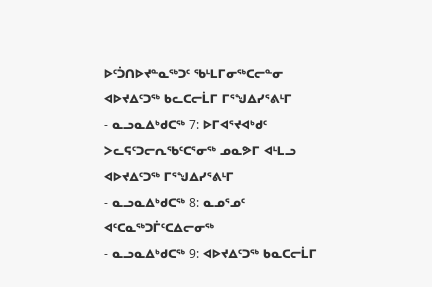ᐅᑦᑑᑎᐅᔪᓐᓇᖅᑐᑦ ᖃᒻᒪᒥᓂᖅᑕᓕᓐᓂ ᐊᐅᔪᐃᑦᑐᖅ ᑲᓚᑕᓕᒫᒥ ᒥᕐᖑᐃᓯᕐᕕᒻᒥ
- ᓇᓗᓇᐃᒃᑯᑕᖅ 7: ᐅᒥᐊᕐᔪᐊᒃᑯᑦ ᐳᓚᕋᑦᑐᓕᕆᖃᑦᑕᕐᓂᖅ ᓄᓇᕗᒥ ᐊᒻᒪᓗ ᐊᐅᔪᐃᑦᑐᖅ ᒥᕐᖑᐃᓯᕐᕕᒻᒥ
- ᓇᓗᓇᐃᒃᑯᑕᖅ 8: ᓇᓄᕐᓄᑦ ᐊᑦᑕᓇᖅᑐᒦᑦᑕᐃᓕᓂᖅ
- ᓇᓗᓇᐃᒃᑯᑕᖅ 9: ᐊᐅᔪᐃᑦᑐᖅ ᑲᓇᑕᓕᒫᒥ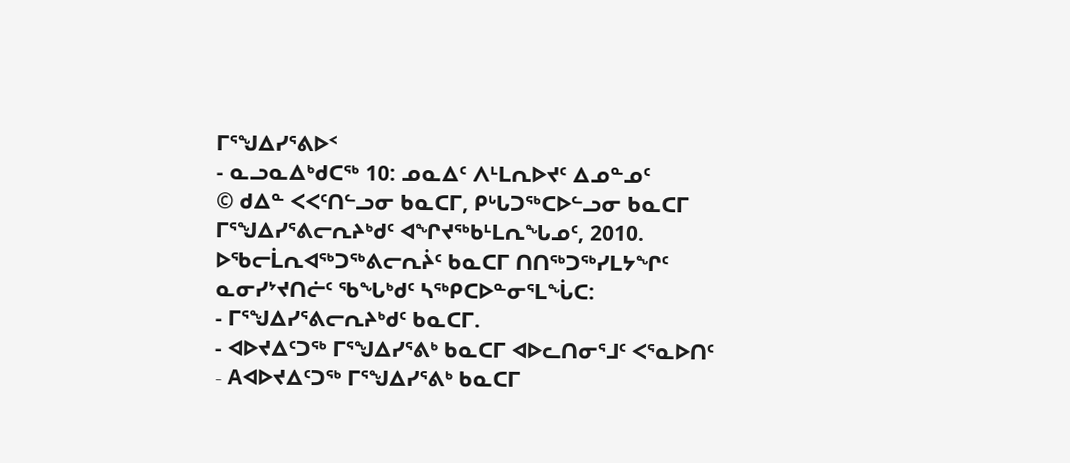ᒥᕐᖑᐃᓯᕐᕕᐅᑉ
- ᓇᓗᓇᐃᒃᑯᑕᖅ 10: ᓄᓇᐃᑦ ᐱᒻᒪᕆᐅᔪᑦ ᐃᓄᓐᓄᑦ
© ᑯᐃᓐ ᐸᐸᑦᑎᓪᓗᓂ ᑲᓇᑕᒥ, ᑭᒡᒐᑐᖅᑕᐅᓪᓗᓂ ᑲᓇᑕᒥ ᒥᕐᖑᐃᓯᕐᕕᓕᕆᔨᒃᑯᑦ ᐊᖏᔪᖅᑲᒻᒪᕆᖓᓄᑦ, 2010.
ᐅᖃᓕᒫᕆᐊᖅᑐᖅᕕᓕᕆᔩᑦ ᑲᓇᑕᒥ ᑎᑎᖅᑐᖅᓯᒪᔭᖏᑦ ᓇᓂᓯᔾᔪᑎᓖᑦ ᖃᖓᒃᑯᑦ ᓴᖅᑭᑕᐅᓐᓂᕐᒪᖔᑕ:
- ᒥᕐᖑᐃᓯᕐᕕᓕᕆᔨᒃᑯᑦ ᑲᓇᑕᒥ.
- ᐊᐅᔪᐃᑦᑐᖅ ᒥᕐᖑᐃᓯᕐᕕᒃ ᑲᓇᑕᒥ ᐊᐅᓚᑎᓂᕐᒧᑦ ᐸᕐᓇᐅᑎᑦ
- Aᐊᐅᔪᐃᑦᑐᖅ ᒥᕐᖑᐃᓯᕐᕕᒃ ᑲᓇᑕᒥ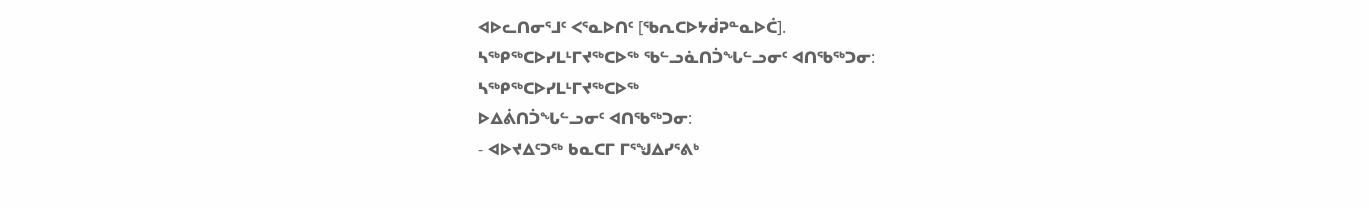ᐊᐅᓚᑎᓂᕐᒧᑦ ᐸᕐᓇᐅᑎᑦ [ᖃᕆᑕᐅᔭᑰᕈᓐᓇᐅᑖ].
ᓴᖅᑭᖅᑕᐅᓯᒪᒻᒥᔪᖅᑕᐅᖅ ᖃᓪᓗᓈᑎᑑᖓᓪᓗᓂᑦ ᐊᑎᖃᖅᑐᓂ:
ᓴᖅᑭᖅᑕᐅᓯᒪᒻᒥᔪᖅᑕᐅᖅ
ᐅᐃᕖᑎᑑᖓᓪᓗᓂᑦ ᐊᑎᖃᖅᑐᓂ:
- ᐊᐅᔪᐃᑦᑐᖅ ᑲᓇᑕᒥ ᒥᕐᖑᐃᓯᕐᕕᒃ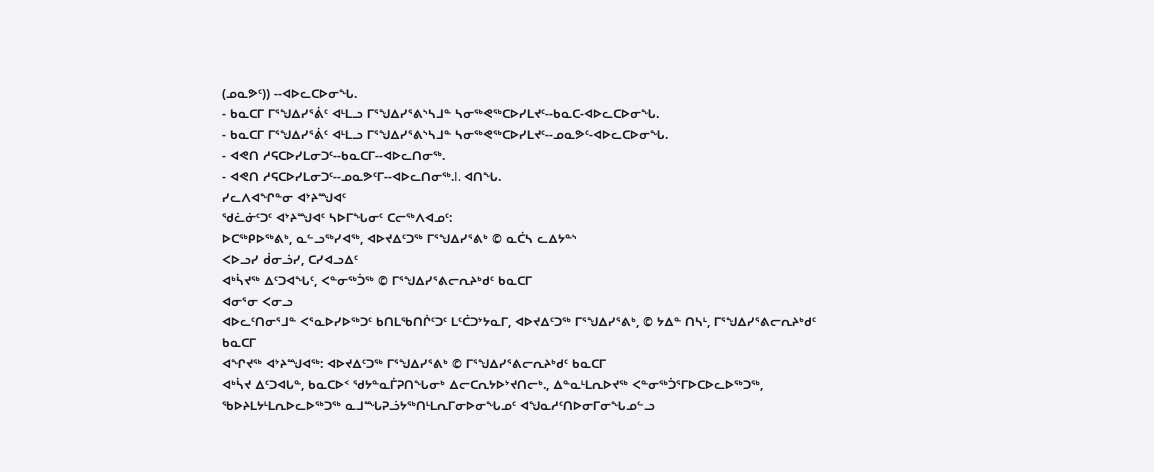(ᓄᓇᕗᑦ)) --ᐊᐅᓚᑕᐅᓂᖓ.
- ᑲᓇᑕᒥ ᒥᕐᖑᐃᓯᕐᕖᑦ ᐊᒻᒪᓗ ᒥᕐᖑᐃᓯᕐᕕᔅᓴᒧᓐ ᓴᓂᖅᕙᖅᑕᐅᓯᒪᔪᑦ--ᑲᓇᑕ-ᐊᐅᓚᑕᐅᓂᖓ.
- ᑲᓇᑕᒥ ᒥᕐᖑᐃᓯᕐᕖᑦ ᐊᒻᒪᓗ ᒥᕐᖑᐃᓯᕐᕕᔅᓴᒧᓐ ᓴᓂᖅᕙᖅᑕᐅᓯᒪᔪᑦ--ᓄᓇᕗᑦ-ᐊᐅᓚᑕᐅᓂᖓ.
- ᐊᕙᑎ ᓱᕋᑕᐅᓯᒪᓂᑐᑦ--ᑲᓇᑕᒥ--ᐊᐅᓚᑎᓂᖅ.
- ᐊᕙᑎ ᓱᕋᑕᐅᓯᒪᓂᑐᑦ--ᓄᓇᕗᑦᒥ--ᐊᐅᓚᑎᓂᖅ.I. ᐊᑎᖓ.
ᓯᓚᐱᐊᖏᓐᓂ ᐊᔾᔨᙳᐊᑦ
ᖁᓛᓃᑦᑐᑦ ᐊᔾᔨᙳᐊᑦ ᓴᐅᒥᖓᓂᑦ ᑕᓕᖅᐱᐊᓄᑦ:
ᐅᑕᖅᑭᐅᖅᕕᒃ, ᓇᓪᓗᖅᓯᐊᖅ, ᐊᐅᔪᐃᑦᑐᖅ ᒥᕐᖑᐃᓯᕐᕕᒃ © ᓇᑖᓴ ᓚᐃᔭᓐᔅ
ᐸᐅᓗᓯ ᑰᓂᓘᓯ, ᑕᓯᐊᓗᐃᑦ
ᐊᒃᓵᔪᖅ ᐃᑦᑐᐊᖓᑦ, ᐸᓐᓂᖅᑑᖅ © ᒥᕐᖑᐃᓯᕐᕕᓕᕆᔨᒃᑯᑦ ᑲᓇᑕᒥ
ᐊᓂᕐᓂ ᐸᓂᓗ
ᐊᐅᓚᑦᑎᓂᕐᒧᓐ ᐸᕐᓇᐅᓯᐅᖅᑐᑦ ᑲᑎᒪᖃᑎᒌᑦᑐᑦ ᒪᑦᑖᑐᔾᔭᓇᒥ, ᐊᐅᔪᐃᑦᑐᖅ ᒥᕐᖑᐃᓯᕐᕕᒃ, © ᔭᐃᓐ ᑎᓴᒻ, ᒥᕐᖑᐃᓯᕐᕕᓕᕆᔨᒃᑯᑦ ᑲᓇᑕᒥ
ᐊᖏᔪᖅ ᐊᔾᔨᙳᐊᖅ: ᐊᐅᔪᐃᑦᑐᖅ ᒥᕐᖑᐃᓯᕐᕕᒃ © ᒥᕐᖑᐃᓯᕐᕕᓕᕆᔨᒃᑯᑦ ᑲᓇᑕᒥ
ᐊᒃᓵᔪ ᐃᑦᑐᐊᒐᓐ, ᑲᓇᑕᐅᑉ ᖁᔭᓐᓇᒦᕈᑎᖓᓂᒃ ᐃᓕᑕᕆᔭᐅᔾᔪᑎᓕᒃ., ᐃᓐᓇᒻᒪᕆᐅᔪᖅ ᐸᓐᓂᖅᑑᕐᒥᐅᑕᐅᓚᐅᖅᑐᖅ, ᖃᐅᔨᒪᔭᒻᒪᕆᐅᓚᐅᖅᑐᖅ ᓇᒧᙵᕈᓘᔭᖅᑎᒻᒪᕆᒥᓂᐅᓂᖓᓄᑦ ᐊᖑᓇᓱᑦᑎᐅᓂᒥᓂᖓᓄᓪᓗ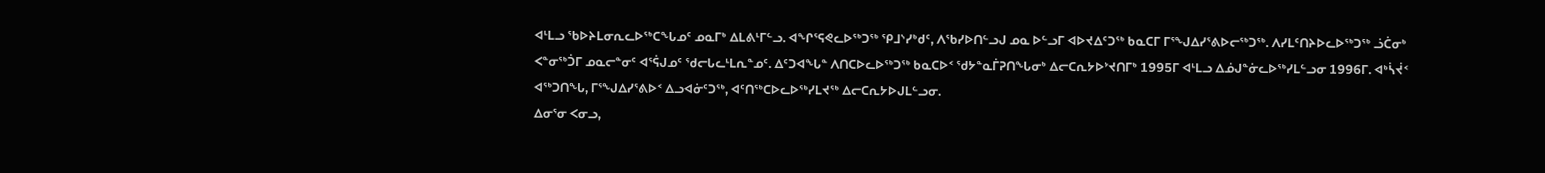ᐊᒻᒪᓗ ᖃᐅᔨᒪᓂᕆᓚᐅᖅᑕᖓᓄᑦ ᓄᓇᒥᒃ ᐃᒪᕕᒻᒥᓪᓗ. ᐊᖏᕐᕋᕙᓚᐅᖅᑐᖅ ᕿᒧᔅᓯᒃᑯᑦ, ᐱᖃᓯᐅᑎᓪᓗᒍ ᓄᓇ ᐅᓪᓗᒥ ᐊᐅᔪᐃᑦᑐᖅ ᑲᓇᑕᒥ ᒥᕐᖑᐃᓯᕐᕕᐅᓕᖅᑐᖅ. ᐱᓯᒪᑦᑎᔨᐅᓚᐅᖅᑐᖅ ᓘᑖᓂᒃ ᐸᓐᓂᖅᑑᒥ ᓄᓇᓕᓐᓂᑦ ᐊᕐᕌᒍᓄᑦ ᖁᓕᒐᓚᒻᒪᕆᓐᓄᑦ. ᐃᑦᑐᐊᖓᓐ ᐱᑎᑕᐅᓚᐅᖅᑐᖅ ᑲᓇᑕᐅᑉ ᖁᔭᓐᓇᒦᕈᑎᖓᓂᒃ ᐃᓕᑕᕆᔭᐅᔾᔪᑎᒥᒃ 1995ᒥ ᐊᒻᒪᓗ ᐃᓅᒍᓐᓃᓚᐅᖅᓯᒪᓪᓗᓂ 1996ᒥ. ᐊᒃᓵᔫᑉ ᐊᖅᑐᑎᖓ, ᒥᕐᖑᐃᓯᕐᕕᐅᑉ ᐃᓗᐊᓃᑦᑐᖅ, ᐊᑦᑎᖅᑕᐅᓚᐅᖅᓯᒪᔪᖅ ᐃᓕᑕᕆᔭᐅᒍᒪᓪᓗᓂ.
ᐃᓂᕐᓂ ᐸᓂᓗ,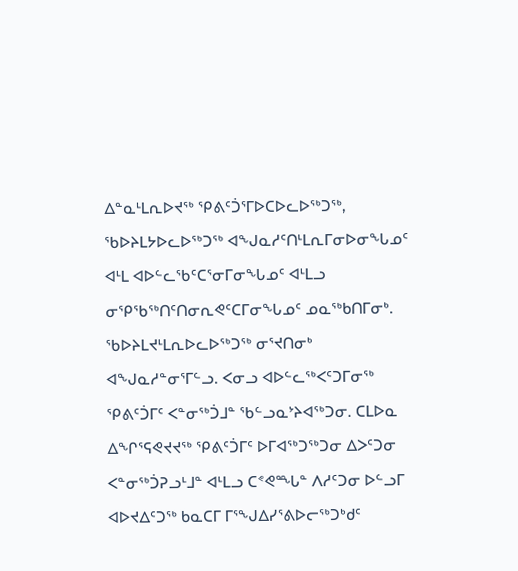ᐃᓐᓇᒻᒪᕆᐅᔪᖅ ᕿᕕᑦᑑᕐᒥᐅᑕᐅᓚᐅᖅᑐᖅ, ᖃᐅᔨᒪᔭᐅᓚᐅᖅᑐᖅ ᐊᖑᓇᓱᑦᑎᒻᒪᕆᒥᓂᐅᓂᖓᓄᑦ ᐊᒻᒪ ᐊᐅᓪᓚᖃᑦᑕᕐᓂᒥᓂᖓᓄᑦ ᐊᒻᒪᓗ ᓂᕿᖃᖅᑎᑦᑎᓂᕆᕙᑦᑕᒥᓂᖓᓄᑦ ᓄᓇᖅᑲᑎᒥᓂᒃ. ᖃᐅᔨᒪᔪᒻᒪᕆᐅᓚᐅᖅᑐᖅ ᓂᕐᔪᑎᓂᒃ ᐊᖑᓇᓱᓐᓂᕐᒥᓪᓗ. ᐸᓂᓗ ᐊᐅᓪᓚᖅᐸᑦᑐᒥᓂᖅ ᕿᕕᑦᑑᒥᑦ ᐸᓐᓂᖅᑑᒧᓐ ᖃᓪᓗᓇᔾᔨᐊᖅᑐᓂ. ᑕᒪᐅᓇ ᐃᖏᕐᕋᕙᔪᔪᖅ ᕿᕕᑦᑑᒥᑦ ᐅᒥᐊᖅᑐᖅᑐᓂ ᐃᐳᑦᑐᓂ ᐸᓐᓂᖅᑑᕈᓗᒻᒧᓐ ᐊᒻᒪᓗ ᑕᕝᕙᙵᓐ ᐱᓱᑦᑐᓂ ᐅᓪᓗᒥ ᐊᐅᔪᐃᑦᑐᖅ ᑲᓇᑕᒥ ᒥᕐᖑᐃᓯᕐᕕᐅᓕᖅᑐᒃᑯᑦ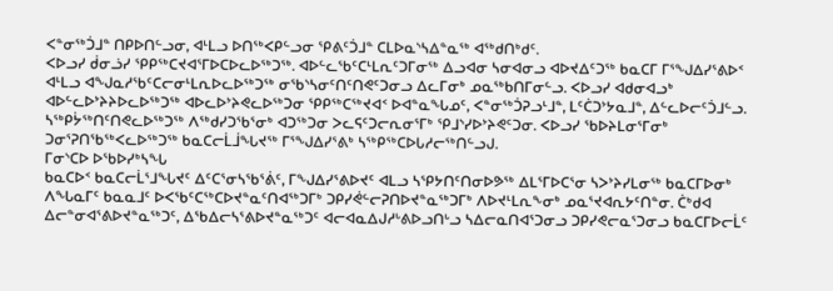ᐸᓐᓂᖅᑑᒧᓐ ᑎᑭᐅᑎᓪᓗᓂ, ᐊᒻᒪᓗ ᐅᑎᖅᐸᑭᓪᓗᓂ ᕿᕕᑦᑑᒧᓐ ᑕᒪᐅᓇᔅᓴᐃᓐᓇᖅ ᐊᖅᑯᑎᒃᑯᑦ.
ᐸᐅᓗᓯ ᑰᓂᓘᓯ ᕿᑭᖅᑕᔪᐊᕐᒥᐅᑕᐅᓚᐅᖅᑐᖅ. ᐊᐅᓪᓚᖃᑦᑕᒻᒪᕆᑦᑐᒥᓂᖅ ᐃᓗᐊᓂ ᓴᓂᐊᓂᓗ ᐊᐅᔪᐃᑦᑐᖅ ᑲᓇᑕᒥ ᒥᕐᖑᐃᓯᕐᕕᐅᑉ ᐊᒻᒪᓗ ᐊᖑᓇᓱᖃᑦᑕᓕᓂᒻᒪᕆᐅᓚᐅᖅᑐᖅ ᓂᖃᔅᓴᓂᑦᑎᑦᑎᕙᑦᑐᓂᓗ ᐃᓚᒥᓂᒃ ᓄᓇᖅᑲᑎᒥᓂᓪᓗ. ᐸᐅᓗᓯ ᐊᑯᓂᐊᓗᒃ ᐊᐅᓪᓚᐅᔾᔨᔨᐅᓚᐅᖅᑐᖅ ᐊᐅᓚᐅᔾᔨᕙᓚᐅᖅᑐᓂ ᕿᑭᖅᑕᖅᔪᐊᑉ ᐅᐊᓐᓇᖓᓄᑦ, ᐸᓐᓂᖅᑑᕈᓗᒻᒧᓐ, ᒪᑦᑖᑐᔾᔭᓇᒧᓐ, ᐃᓪᓚᐅᓕᑦᑑᒧᓪᓗ. ᓴᖅᑭᔮᖅᑎᑦᑎᕙᓚᐅᖅᑐᖅ ᐱᖅᑯᓯᑐᖃᕐᓂᒃ ᐊᑐᖅᑐᓂ ᐳᓚᕋᑦᑐᓕᕆᓂᕐᒥᒃ ᕿᒧᔅᓯᐅᔾᔨᕙᑦᑐᓂ. ᐸᐅᓗᓯ ᖃᐅᔨᒪᓂᕐᒥᓂᒃ ᑐᓂᕐᕈᑎᖃᖅᐸᓚᐅᖅᑐᖅ ᑲᓇᑕᓕᒫᒨᖓᔪᖅ ᒥᕐᖑᐃᓯᕐᕕᒃ ᓴᖅᑭᖅᑕᐅᒐᓱᓕᖅᑎᓪᓗᒍ.
ᒥᓂᔅᑕᐅ ᐅᖃᐅᓯᒃᓴᖓ
ᑲᓇᑕᐅᑉ ᑲᓇᑕᓕᒫᕐᒧᖓᔪᑦ ᐃᑦᑕᕐᓂᓴᖃᕐᕖᑦ, ᒥᖑᐃᓯᕐᕕᐅᔪᑦ ᐊᒪᓗ ᓴᕿᔭᑎᑦᑎᓂᐅᕗᖅ ᐃᒪᕐᒥᐅᑕᕐᓂ ᓴᐳᔾᔨᓯᒪᓂᖅ ᑲᓇᑕᒥᐅᓂᒃ ᐱᖓᓇᒥᑦ ᑲᓇᓇᒧᑦ ᐅᐸᖃᑦᑕᖅᑕᐅᔪᓐᓇᑦᑎᐊᖅᑐᒥᒃ ᑐᑭᓯᕚᓪᓕᕈᑎᐅᔪᓐᓇᖅᑐᒥᒃ ᐱᐅᔪᒻᒪᕆᖕᓂᒃ ᓄᓇᕐᔪᐊᕆᔭᑦᑎᓐᓂ. ᑖᒃᑯᐊ ᐃᓕᓐᓂᐊᕐᕕᐅᔪᓐᓇᖅᑐᑦ, ᐃᖃᐃᓕᓴᕐᕕᐅᔪᓐᓇᖅᑐᑦ ᐊᓕᐊᓇᐃᒍᓱᒡᕕᐅᓗᑎᒡᓗ ᓴᐃᓕᓇᑎᐊᕐᑐᓂᓗ ᑐᑭᓯᕙᓕᓇᕐᑐᓂᓗ ᑲᓇᑕᒥᐅᓕᒫᑦ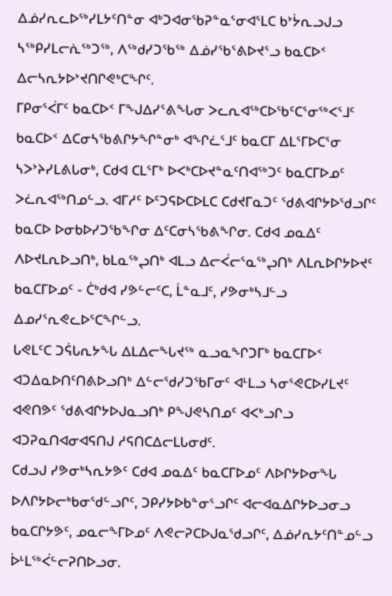ᐃᓅᓯᕆᓚᐅᖅᓯᒪᔭᑦᑎᓐᓂ ᐊᒃᑐᐊᓂᖃᕈᓐᓇᕐᓂᐊᕐᒪᑕ ᑲᔾᔮᕆᓗᒍᓗ ᓴᖅᑭᓯᒪᓕᕇᖅᑐᖅ, ᐱᖅᑯᓯᑐᖃᖅ ᐃᓅᓯᖃᕐᕕᐅᔪᕐᓗ ᑲᓇᑕᐅᑉ ᐃᓕᓴᕆᔭᐅᔾᔪᑎᒋᕙᒃᑕᖏᑦ.
ᒥᑭᓂᕐᐹᒥᑦ ᑲᓇᑕᐅᑉ ᒥᖑᐃᓯᕐᕕᖓᓂ ᐳᓚᕆᐊᖅᑕᐅᖃᑦᑕᕐᓂᖅᐸᕐᒧᑦ ᑲᓇᑕᐅᑉ ᐃᑕᓂᓴᖃᕕᒋᔭᖏᓐᓂᒃ ᐊᖏᓛᕐᒧᑦ ᑲᓇᑕᒥ ᐃᒪᕐᒥᐅᑕᕐᓂ ᓴᐳᔾᔨᓯᒪᕕᒐᓂᒃ, ᑕᑯᐊ ᑕᒪᕐᒥᒃ ᐅᐸᒃᑕᐅᔪᓐᓇᑦᑎᐊᖅᑐᑦ ᑲᓇᑕᒥᐅᓄᑦ ᐳᓛᕆᐊᖅᑎᓄᓪᓗ. ᐊᒥᓱᑦ ᐅᑦᑐᕋᐅᑕᐅᒪᑕ ᑕᑯᔪᒥᓇᑐᑦ ᖁᕕᐊᒋᔭᐅᖁᓗᒋᑦ ᑲᓇᑕᐅ ᐅᓂᑲᐅᓯᑐᖃᖏᓂ ᐃᑦᑕᓂᓴᖃᕕᖏᓂ. ᑕᑯᐊ ᓄᓇᐃᑦ ᐱᐅᔪᒪᕆᐅᓗᑎᒃ, ᑲᒪᓇᖅᖢᑎᒃ ᐊᒪᓗ ᐃᓕᐹᓕᕐᓇᖅᖢᑎᒃ ᐱᒪᕆᐅᒋᔭᐅᔪᑦ ᑲᓇᑕᒥᐅᓄᑦ - ᑖᒃᑯᐊ ᓯᕗᓪᓕᑦᑕ, ᒫᓐᓇᒧᑦ, ᓯᕗᓂᒃᓴᒧᓪᓗ ᐃᓄᓯᕐᕆᕙᓚᐅᕐᑕᖏᓪᓗ.
ᒐᕙᒪᑦᑕ ᑐᕌᒐᕆᔭᖓ ᐃᒪᐃᓕᖓᔪᖅ ᓇᓗᓇᖏᑐᒥᒃ ᑲᓇᑕᒥᐅᑉ ᐊᑐᐃᓇᐅᑎᑦᑎᕕᐅᓗᑎᒃ ᐃᓪᓕᖁᓯᑐᖃᒥᓂᑦ ᐊᒻᒪᓗ ᓴᓂᕐᕙᑕᐅᓯᒪᔪᑦ ᐊᕙᑎᕗᑦ ᖁᕕᐊᒋᔭᐅᒍᓇᓗᑎᒃ ᑭᖑᕙᓴᑎᓄᑦ ᐊᐸᒃᓗᒋᓗ ᐊᑐᕈᓇᑎᐊᓂᐊᕋᑎᒍ ᓱᕋᑎᑕᐃᓕᒪᒐᓂᑯᑦ.
ᑕᑯᓗᒍ ᓯᕗᓂᒃᓴᕆᔭᕗᑦ ᑕᑯᐊ ᓄᓇᐃᑦ ᑲᓇᑕᒥᐅᓄᑦ ᐱᐅᒋᔭᐅᓂᖓ ᐅᐱᒋᔭᐅᓕᒃᑲᓂᖁᓪᓗᒋᑦ, ᑐᑭᓯᔭᐅᑲᓐᓂᕐᓗᒋᑦ ᐊᓕᐊᓇᐃᒋᔭᐅᓗᓂᓗ ᑲᓇᑕᒋᔭᕗᑦ, ᓄᓇᓕᖕᒥᐅᓄᑦ ᐱᕙᓕᕈᑕᐅᒍᓇᖁᓗᒋᑦ, ᐃᓅᓯᕆᔭᑦᑎᓐᓄᓪᓗ ᐆᒻᒪᖅᐹᓪᓕᕈᑎᐅᓗᓂ.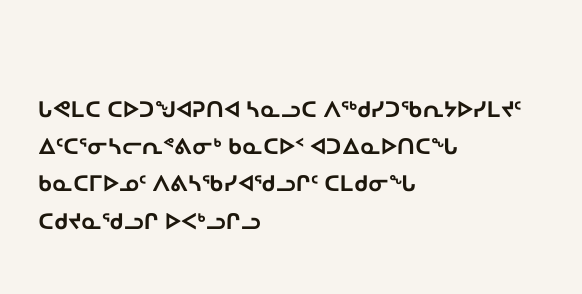ᒐᕙᒪᑕ ᑕᐅᑐᖑᐊᕈᑎᐊ ᓴᓇᓗᑕ ᐱᖅᑯᓯᑐᖃᕆᔭᐅᓯᒪᔪᑦ ᐃᑦᑕᕐᓂᓴᓕᕆᕝᕕᓂᒃ ᑲᓇᑕᐅᑉ ᐊᑐᐃᓇᐅᑎᑕᖓ ᑲᓇᑕᒥᐅᓄᑦ ᐱᕕᓴᖃᓯᐊᖁᓗᒋᑦ ᑕᒪᑯᓂᖓ ᑕᑯᔪᓇᖁᓗᒋ ᐅᐸᒃᓗᒋᓗ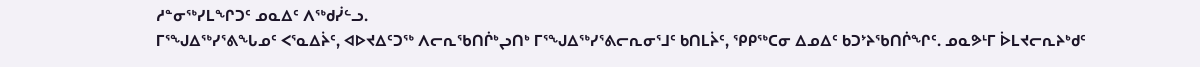ᓱᓐᓂᖅᓯᒪᖏᑐᑦ ᓄᓇᐃᑦ ᐱᖅᑯᓰᓪᓗ.
ᒥᕐᖑᐃᖅᓯᕐᕕᖓᓄᑦ ᐸᕐᓇᐃᔩᑦ, ᐊᐅᔪᐃᑦᑐᖅ ᐱᓕᕆᖃᑎᒌᒃᖢᑎᒃ ᒥᕐᖑᐃᖅᓯᕐᕕᓕᕆᓂᕐᒧᑦ ᑲᑎᒪᔩᑦ, ᕿᑭᖅᑕᓂ ᐃᓄᐃᑦ ᑲᑐᔾᔨᖃᑎᒌᖏᑦ. ᓄᓇᕗᒻᒥ ᐆᒪᔪᓕᕆᔨᒃᑯᑦ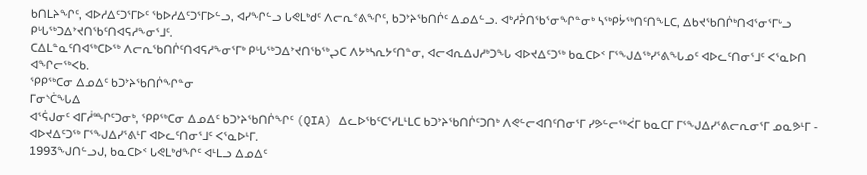ᑲᑎᒪᔨᖏᑦ, ᐊᐅᓱᐃᑦᑐᕐᒥᐅᑦ ᖃᐅᓱᐃᑦᑐᕐᒥᐅᓪᓗ, ᐊᓯᖏᓪᓗ ᒐᕙᒪᒃᑯᑦ ᐱᓕᕆᕝᕕᖏᑦ, ᑲᑐᔾᔨᖃᑎᒌᑦ ᐃᓄᐃᓪᓗ. ᐊᒃᓱᕉᑎᖃᕐᓂᖏᓐᓂᒃ ᓴᖅᑭᔮᖅᑎᑦᑎᖕᒪᑕ, ᐃᑲᔪᖃᑎᒌᒃᑎᐊᕐᓂᕐᒥᒡᓗ ᑭᒡᒐᖅᑐᐃᔾᔪᑎᖃᑦᑎᐊᕋᓱᖕᓂᕐᒧᑦ.
ᑕᐃᒪᓐᓇᑦᑎᐊᖅᑕᐅᖅ ᐱᓕᕆᖃᑎᒌᑦᑎᐊᕋᓱᖕᓂᕐᒥᒃ ᑭᒡᒐᖅᑐᐃᔾᔪᑎᖃᖅᖢᑕ ᐱᔭᒃᓴᕆᔭᑦᑎᓐᓂ, ᐊᓕᐊᕆᐃᒍᓱᒃᑐᖓ ᐊᐅᔪᐃᑦᑐᖅ ᑲᓇᑕᐅᑉ ᒥᕐᖑᐃᖅᓯᕐᕕᖓᓄᑦ ᐊᐅᓚᑦᑎᓂᕐᒧᑦ ᐸᕐᓇᐅᑎ ᐊᖏᓕᖅᐸᑲ.
ᕿᑭᖅᑕᓂ ᐃᓄᐃᑦ ᑲᑐᔾᔨᖃᑎᒌᖏᓐᓂ
ᒥᓂᔅᑖᖓᐃ
ᐊᕐᕌᒍᓂᑦ ᐊᒥᓲᙱᑦᑐᓂᒃ, ᕿᑭᖅᑕᓂ ᐃᓄᐃᑦ ᑲᑐᔾᔨᖃᑎᒌᖏᑦ (QIA) ᐃᓚᐅᖃᑦᑕᕐᓯᒪᒻᒪᑕ ᑲᑐᔾᔨᖃᑎᒌᑦᑐᑎᒃ ᐱᕙᓪᓕᐊᑎᑦᑎᓂᕐᒥ ᓯᕗᓪᓕᖅᐹᒥ ᑲᓇᑕᒥ ᒥᕐᖑᐃᓯᕐᕕᓕᕆᓂᕐᒥ ᓄᓇᕗᒻᒥ - ᐊᐅᔪᐃᑦᑐᖅ ᒥᕐᖑᐃᓯᕐᕕᒻᒥ ᐊᐅᓚᑦᑎᓂᕐᒧᑦ ᐸᕐᓇᐅᒻᒥ.
1993ᖑᑎᓪᓗᒍ, ᑲᓇᑕᐅᑉ ᒐᕙᒪᒃᑯᖏᑦ ᐊᒻᒪᓗ ᐃᓄᐃᑦ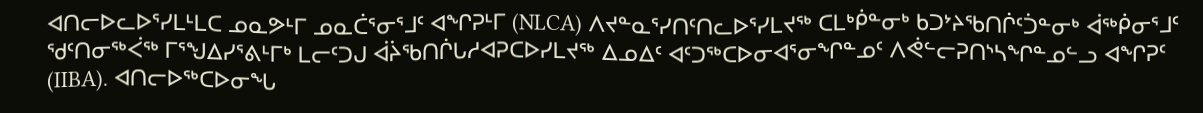ᐊᑎᓕᐅᓚᐅᕐᓯᒪᒻᒪᑕ ᓄᓇᕗᒻᒥ ᓄᓇᑖᕐᓂᕐᒧᑦ ᐊᖏᕈᒻᒥ (NLCA) ᐱᔪᓐᓇᕐᓯᑎᑦᑎᓚᐅᕐᓯᒪᔪᖅ ᑕᒪᒃᑮᓐᓂᒃ ᑲᑐᔾᔨᖃᑎᒌᑦᑑᓐᓂᒃ ᐋᖅᑮᓂᕐᒧᑦ ᖁᑦᑎᓂᖅᐹᖅ ᒥᕐᖑᐃᓯᕐᕕᒻᒥᒃ ᒪᓕᑦᑐᒍ ᐋᔩᖃᑎᒌᒐᓱᐊᕈᑕᐅᓯᒪᔪᖅ ᐃᓄᐃᑦ ᐊᑦᑐᖅᑕᐅᓂᐊᕐᓂᖏᓐᓄᑦ ᐱᕚᓪᓕᕈᑎᔅᓴᖏᓐᓄᓪᓗ ᐊᖏᕈᑦ (IIBA). ᐊᑎᓕᐅᖅᑕᐅᓂᖓ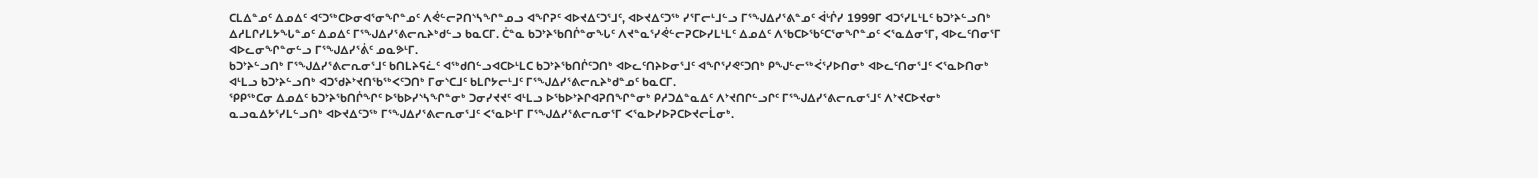ᑕᒪᐃᓐᓄᑦ ᐃᓄᐃᑦ ᐊᑦᑐᖅᑕᐅᓂᐊᕐᓂᖏᓐᓄᑦ ᐱᕚᓪᓕᕈᑎᔅᓴᖏᓐᓄᓗ ᐊᖏᕈᑦ ᐊᐅᔪᐃᑦᑐᕐᒧᑦ, ᐊᐅᔪᐃᑦᑐᖅ ᓯᕐᒥᓕᒻᒧᓪᓗ ᒥᕐᖑᐃᓯᕐᕕᓐᓄᑦ ᐋᒡᒌᓯ 1999ᒥ ᐊᑐᕐᓯᒪᒻᒪᑦ ᑲᑐᔾᔨᓪᓗᑎᒃ ᐃᓱᒪᒋᓯᒪᔭᖓᓐᓄᑦ ᐃᓄᐃᑦ ᒥᕐᖑᐃᓯᕐᕕᓕᕆᔨᒃᑯᓪᓗ ᑲᓇᑕᒥ. ᑖᓐᓇ ᑲᑐᔾᔨᖃᑎᒌᓐᓂᖓᑦ ᐱᔪᓐᓇᕐᓯᕚᓪᓕᕈᑕᐅᓯᒪᒻᒪᑦ ᐃᓄᐃᑦ ᐱᖃᑕᐅᖃᑦᑕᕐᓂᖏᓐᓄᑦ ᐸᕐᓇᐃᓂᕐᒥ, ᐊᐅᓚᑦᑎᓂᕐᒥ ᐊᐅᓚᓂᖏᓐᓂᓪᓗ ᒥᕐᖑᐃᓯᕐᕖᑦ ᓄᓇᕗᒻᒥ.
ᑲᑐᔾᔨᓪᓗᑎᒃ ᒥᕐᖑᐃᓯᕐᕕᓕᕆᓂᕐᒧᑦ ᑲᑎᒪᔨᕋᓛᑦ ᐊᖅᑯᑎᓪᓗᐊᑕᐅᒻᒪᑕ ᑲᑐᔾᔨᖃᑎᒌᑦᑐᑎᒃ ᐊᐅᓚᑦᑎᔨᐅᓂᕐᒧᑦ ᐊᖏᕐᓯᕙᑦᑐᑎᒃ ᑭᖑᓪᓕᖅᐹᕐᓯᐅᑎᓂᒃ ᐊᐅᓚᑦᑎᓂᕐᒧᑦ ᐸᕐᓇᐅᑎᓂᒃ ᐊᒻᒪᓗ ᑲᑐᔾᔨᓪᓗᑎᒃ ᐊᑐᖁᔨᔾᔪᑎᖃᖅᐸᑦᑐᑎᒃ ᒥᓂᔅᑕᒧᑦ ᑲᒪᒋᔭᓕᒻᒧᑦ ᒥᕐᖑᐃᓯᕐᕕᓕᕆᔨᒃᑯᓐᓄᑦ ᑲᓇᑕᒥ.
ᕿᑭᖅᑕᓂ ᐃᓄᐃᑦ ᑲᑐᔾᔨᖃᑎᒌᖏᑦ ᐅᖃᐅᓯᔅᓴᖏᓐᓂᒃ ᑐᓂᓯᔪᔪᑦ ᐊᒻᒪᓗ ᐅᖃᐅᔾᔨᒋᐊᕈᑎᖏᓐᓂᒃ ᑭᓱᑐᐃᓐᓇᐃᑦ ᐱᔾᔪᑎᒋᓪᓗᒋᑦ ᒥᕐᖑᐃᓯᕐᕕᓕᕆᓂᕐᒧᑦ ᐱᔾᔪᑕᐅᔪᓂᒃ ᓇᓗᓇᐃᔭᕐᓯᒪᓪᓗᑎᒃ ᐊᐅᔪᐃᑦᑐᖅ ᒥᕐᖑᐃᓯᕐᕕᓕᕆᓂᕐᒧᑦ ᐸᕐᓇᐅᒻᒥ ᒥᕐᖑᐃᓯᕐᕕᓕᕆᓂᕐᒥ ᐸᕐᓇᐅᓯᐅᕈᑕᐅᔪᓕᒫᓂᒃ.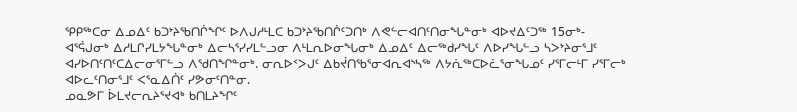ᕿᑭᖅᑕᓂ ᐃᓄᐃᑦ ᑲᑐᔾᔨᖃᑎᒌᖏᑦ ᐅᐱᒍᓱᒻᒪᑕ ᑲᑐᔾᔨᖃᑎᒌᑦᑐᑎᒃ ᐱᕙᓪᓕᐊᑎᑦᑎᓂᖓᓐᓂᒃ ᐊᐅᔪᐃᑦᑐᖅ 15ᓂᒃ-ᐊᕐᕌᒍᓂᒃ ᐃᓱᒪᒋᓯᒪᔭᖓᓐᓂᒃ ᐃᓕᓴᕐᓯᓯᒪᓪᓗᓂ ᐱᒻᒪᕆᐅᓂᖓᓂᒃ ᐃᓄᐃᑦ ᐃᓕᖅᑯᓯᖓᑦ ᐱᐅᓯᖓᓪᓗ ᓴᐳᔾᔨᓂᕐᒧᑦ ᐊᓯᐅᑎᑦᑎᑦᑕᐃᓕᓂᕐᒥᓪᓗ ᐱᖁᑎᖏᓐᓂᒃ. ᓂᕆᐅᑉᐳᒍᑦ ᐃᑲᔫᑎᖃᕐᓂᐊᕆᐊᔅᓴᖅ ᐱᔭᕇᖅᑕᐅᓛᕐᓂᖓᓄᑦ ᓯᕐᒥᓕᒻᒥ ᓯᕐᒥᓕᒃ ᐊᐅᓚᑦᑎᓂᕐᒧᑦ ᐸᕐᓇᐃᑏᑦ ᓯᕗᓂᑦᑎᓐᓂ.
ᓄᓇᕗᒥ ᐆᒪᔪᓕᕆᔨᕐᔪᐊᒃ ᑲᑎᒪᔨᖏᑦ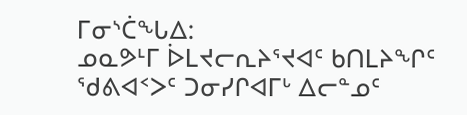ᒥᓂᔅᑖᖓᐃ:
ᓄᓇᕗᒻᒥ ᐆᒪᔪᓕᕆᔨᕐᔪᐊᑦ ᑲᑎᒪᔨᖏᑦ ᖁᕕᐊᑉᐳᑦ ᑐᓂᓯᒋᐊᒥᒡ ᐃᓕᓐᓄᑦ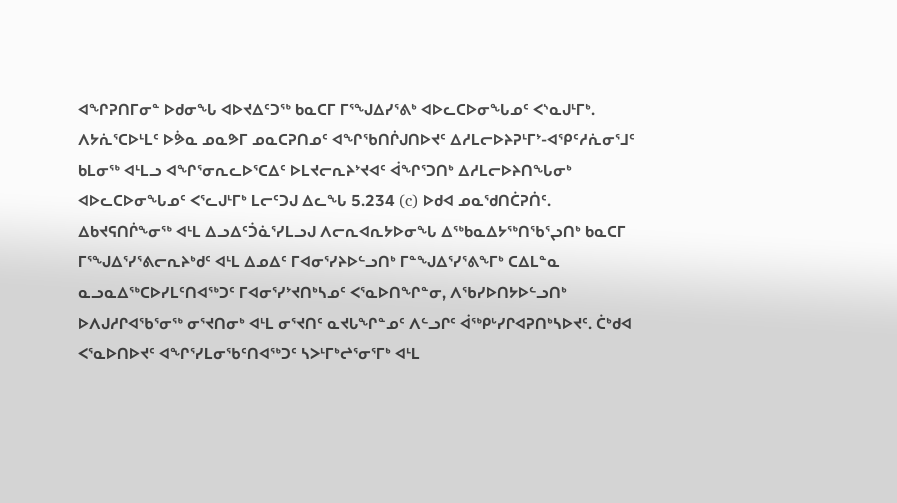ᐊᖏᕈᑎᒥᓂᓐ ᐅᑯᓂᖓ ᐊᐅᔪᐃᑦᑐᖅ ᑲᓇᑕᒥ ᒥᕐᖑᐃᓯᕐᕕᒃ ᐊᐅᓚᑕᐅᓂᖓᓄᑦ ᐸᔅᓇᒍᒻᒥᒃ. ᐱᔭᕇᕐᑕᐅᒻᒪᑦ ᐅᕘᓇ ᓄᓇᕗᒥ ᓄᓇᑕᕈᑎᓄᑦ ᐊᖏᖃᑎᒌᒍᑎᐅᔪᑦ ᐃᓱᒪᓕᐅᔨᕈᒻᒥᔾ-ᐊᕿᑦᓱᕇᓂᕐᒧᑦ ᑲᒪᓂᖅ ᐊᒻᒪᓗ ᐊᖏᕐᓂᕆᓚᐅᕐᑕᐃᑦ ᐅᒪᔪᓕᕆᔨᔾᔪᐊᑦ ᐋᖏᕐᑐᑎᒃ ᐃᓱᒪᓕᐅᔨᑎᖓᓂᒃ ᐊᐅᓚᑕᐅᓂᖓᓄᑦ ᐸᕐᓚᒍᒻᒥᒃ ᒪᓕᑦᑐᒍ ᐃᓚᖓ 5.234 (c) ᐅᑯᐊ ᓄᓇᕐᑯᑎᑖᕈᑏᑦ.
ᐃᑲᔪᕋᑎᒌᖕᓂᖅ ᐊᒻᒪ ᐃᓗᐃᑦᑑᓈᕐᓯᒪᓗᒍ ᐱᓕᕆᐊᕆᔭᐅᓂᖓ ᐃᖅᑲᓇᐃᔭᖅᑎᖃᕐᖢᑎᒃ ᑲᓇᑕᒥ ᒥᕐᖑᐃᕐᓯᕐᕕᓕᕆᔨᒃᑯᑦ ᐊᒻᒪ ᐃᓄᐃᑦ ᒥᐊᓂᕐᓯᔨᐅᓪᓗᑎᒃ ᒥᓐᖑᐃᕐᓯᕐᕕᖕᒥᒃ ᑕᐃᒪᓐᓇ ᓇᓗᓇᐃᖅᑕᐅᓯᒪᑦᑎᐊᖅᑐᑦ ᒥᐊᓂᕐᓯᔾᔪᑎᒃᓴᓄᑦ ᐸᕐᓇᐅᑎᖏᓐᓂ, ᐱᖃᓯᐅᑎᔭᐅᓪᓗᑎᒃ ᐅᐱᒍᓱᒋᐊᖃᕐᓂᖅ ᓂᕐᔪᑎᓂᒃ ᐊᒻᒪ ᓂᕐᔪᑎᑦ ᓇᔪᒐᖏᓐᓄᑦ ᐱᓪᓗᒋᑦ ᐋᖅᑭᒡᓯᒋᐊᕈᑎᒃᓴᐅᔪᑦ. ᑖᒃᑯᐊ ᐸᕐᓇᐅᑎᐅᔪᑦ ᐊᖏᕐᓯᒪᓂᖃᑦᑎᐊᖅᑐᑦ ᓴᐳᒻᒥᒃᖠᕐᓂᕐᒥᒃ ᐊᒻᒪ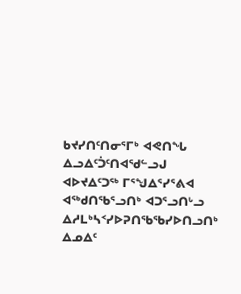ᑲᔪᓯᑎᑦᑎᓂᕐᒥᒃ ᐊᕙᑎᖓ ᐃᓗᐃᑦᑑᑦᑎᐊᖁᓪᓗᒍ ᐊᐅᔪᐃᑦᑐᖅ ᒥᕐᖑᐃᕐᓯᕐᕕᐊ ᐊᖅᑯᑎᖃᕐᓗᑎᒃ ᐊᑐᕐᓗᑎᒡᓗ ᐃᓱᒪᒃᓴᑉᓯᐅᕈᑎᖃᖃᓯᐅᑎᓗᑎᒃ ᐃᓄᐃᑦ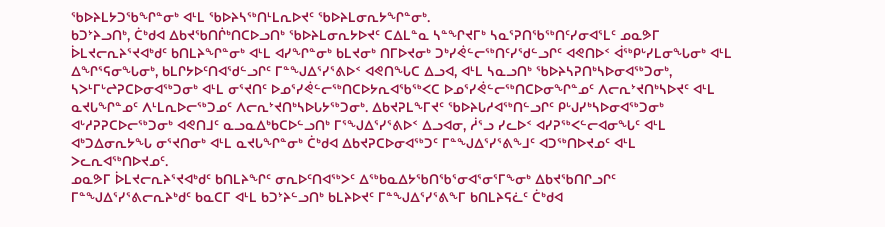ᖃᐅᔨᒪᔭᑐᖃᖏᓐᓂᒃ ᐊᒻᒪ ᖃᐅᔨᓴᖅᑎᒻᒪᕆᐅᔪᑦ ᖃᐅᔨᒪᓂᕆᔭᖏᓐᓂᒃ.
ᑲᑐᔾᔨᓗᑎᒃ, ᑖᒃᑯᐊ ᐃᑲᔪᖃᑎᒌᒃᑎᑕᐅᓗᑎᒃ ᖃᐅᔨᒪᓂᕆᔭᐅᔪᑦ ᑕᐃᒪᓐᓇ ᓴᓐᖏᔪᒥᒃ ᓴᓇᕐᕈᑎᖃᖅᑎᑦᓯᓂᐊᕐᒪᑦ ᓄᓇᕗᒥ ᐆᒪᔪᓕᕆᔨᕐᔪᐊᒃᑯᑦ ᑲᑎᒪᔨᖏᓐᓂᒃ ᐊᒻᒪ ᐊᓯᖏᓐᓂᒃ ᑲᒪᔪᓂᒃ ᑎᒥᐅᔪᓂᒃ ᑐᒃᓯᕚᓪᓕᖅᑎᑦᓯᖁᓪᓗᒋᑦ ᐊᕙᑎᐅᑉ ᐋᖅᑭᒡᓯᒪᓂᖓᓂᒃ ᐊᒻᒪ ᐃᖏᕐᕋᓂᖓᓂᒃ, ᑲᒪᒋᔭᐅᑦᑎᐊᖁᓪᓗᒋᑦ ᒥᓐᖑᐃᕐᓯᕐᕕᐅᑉ ᐊᕙᑎᖓᑕ ᐃᓗᐊ, ᐊᒻᒪ ᓴᓇᓗᑎᒃ ᖃᐅᔨᓴᕈᑎᒃᓴᐅᓂᐊᖅᑐᓂᒃ, ᓴᐳᒻᒥᒡᖠᕈᑕᐅᓂᐊᖅᑐᓂᒃ ᐊᒻᒪ ᓂᕐᔪᑎᑦ ᐅᓄᕐᓯᕚᓪᓕᖅᑎᑕᐅᔭᕆᐊᖃᖅᐸᑕ ᐅᓄᕐᓯᕚᓪᓕᖅᑎᑕᐅᓂᖏᓐᓄᑦ ᐱᓕᕆᔾᔪᑎᒃᓴᐅᔪᑦ ᐊᒻᒪ ᓇᔪᒐᖏᓐᓄᑦ ᐱᒻᒪᕆᐅᓕᖅᑐᓄᑦ ᐱᓕᕆᔾᔪᑎᒃᓴᐅᒐᔭᖅᑐᓂᒃ. ᐃᑲᔪᕈᒪᖕᒥᔪᑦ ᖃᐅᔨᒐᓱᐊᖅᑎᓪᓗᒋᑦ ᑭᒡᒍᓯᒃᓴᐅᓂᐊᖅᑐᓂᒃ ᐊᒡᓱᕈᕈᑕᐅᓕᖅᑐᓂᒃ ᐊᕙᑎᒧᑦ ᓇᓗᓇᐃᒃᑲᑕᐅᓪᓗᑎᒃ ᒥᕐᖑᐃᕐᓯᕐᕕᐅᑉ ᐃᓗᐊᓂ, ᓲᕐᓗ ᓯᓚᐅᑉ ᐊᓯᕈᖅᐸᓪᓕᐊᓂᖓᑦ ᐊᒻᒪ ᐊᒃᑐᐃᓂᕆᔭᖓ ᓂᕐᔪᑎᓂᒃ ᐊᒻᒪ ᓇᔪᒐᖏᓐᓂᒃ ᑖᒃᑯᐊ ᐃᑲᔪᕈᑕᐅᓂᐊᖅᑐᑦ ᒥᓐᖑᐃᕐᓯᕐᕕᖕᒧᑦ ᐊᑐᖅᑎᐅᔪᓄᑦ ᐊᒻᒪ ᐳᓚᕆᐊᖅᑎᐅᔪᓄᑦ.
ᓄᓇᕗᒥ ᐆᒪᔪᓕᕆᔨᕐᔪᐊᒃᑯᑦ ᑲᑎᒪᔨᖏᑦ ᓂᕆᐅᑦᑎᐊᖅᐳᑦ ᐃᖅᑲᓇᐃᔭᖃᑎᖃᕐᓂᐊᕐᓂᕐᒥᖕᓂᒃ ᐃᑲᔪᖃᑎᒋᓗᒋᑦ ᒥᓐᖑᐃᕐᓯᕐᕕᓕᕆᔨᒃᑯᑦ ᑲᓇᑕᒥ ᐊᒻᒪ ᑲᑐᔾᔨᓪᓗᑎᒃ ᑲᒪᔨᐅᔪᑦ ᒥᓐᖑᐃᕐᓯᕐᕕᖕᒥ ᑲᑎᒪᔨᕋᓛᑦ ᑖᒃᑯᐊ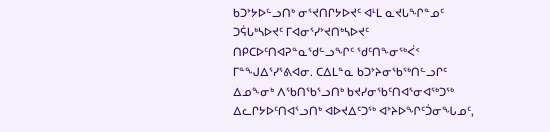ᑲᑐᔾᔭᐅᓪᓗᑎᒃ ᓂᕐᔪᑎᒋᔭᐅᔪᑦ ᐊᒻᒪ ᓇᔪᒐᖏᓐᓄᑦ ᑐᕌᒐᒃᓴᐅᔪᑦ ᒥᐊᓂᕐᓯᔾᔪᑎᒃᓴᐅᔪᑦ ᑎᑭᑕᐅᑦᑎᐊᕈᓐᓇᖁᓪᓗᖏᑦ ᖁᑦᑎᖕᓂᖅᐹᑉ ᒥᓐᖑᐃᕐᓯᕐᕕᐊᓂ. ᑕᐃᒪᓐᓇ ᑲᑐᔾᔨᓂᖃᖅᑎᓪᓗᒋᑦ ᐃᓄᖕᓂᒃ ᐱᖃᑎᖃᕐᓗᑎᒃ ᑲᔪᓯᓂᖃᑦᑎᐊᕐᓂᐊᖅᑐᖅ ᐃᓚᒋᔭᐅᑦᑎᐊᕐᓗᑎᒃ ᐊᐅᔪᐃᑦᑐᖅ ᐊᔾᔨᐅᖏᑦᑑᓂᖓᓄᑦ,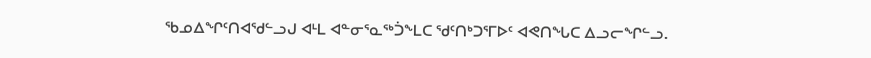ᖃᓄᐃᖏᑦᑎᐊᖁᓪᓗᒍ ᐊᒻᒪ ᐊᓐᓂᕐᓇᖅᑑᖕᒪᑕ ᖁᑦᑎᒃᑐᕐᒥᐅᑦ ᐊᕙᑎᖓᑕ ᐃᓗᓕᖏᓪᓗ.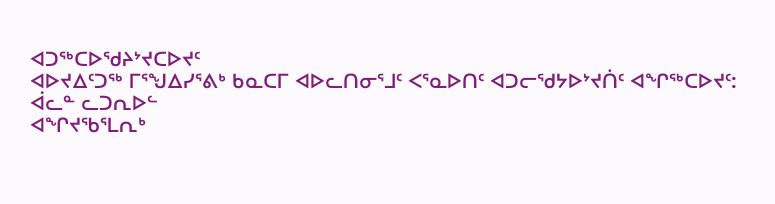ᐊᑐᖅᑕᐅᖁᔨᔾᔪᑕᐅᔪᑦ
ᐊᐅᔪᐃᑦᑐᖅ ᒥᕐᖑᐃᓯᕐᕕᒃ ᑲᓇᑕᒥ ᐊᐅᓚᑎᓂᕐᒧᑦ ᐸᕐᓇᐅᑎᑦ ᐊᑐᓕᖁᔭᐅᔾᔪᑏᑦ ᐊᖏᖅᑕᐅᔪᑦ:
ᐋᓚᓐ ᓚᑐᕆᐅᓪ
ᐊᖏᔪᖃᕐᒪᕆᒃ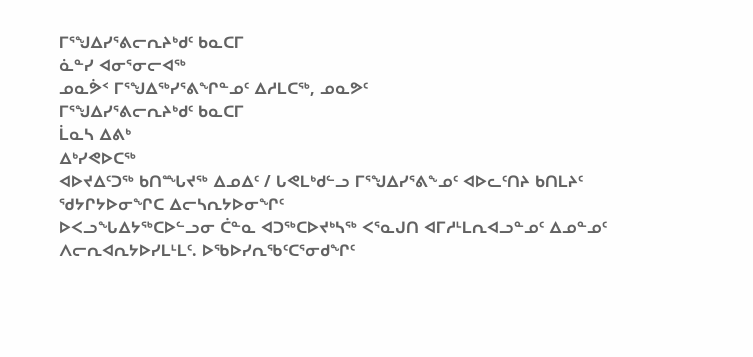ᒥᕐᖑᐃᓯᕐᕕᓕᕆᔨᒃᑯᑦ ᑲᓇᑕᒥ
ᓈᓐᓯ ᐊᓂᕐᓂᓕᐊᖅ
ᓄᓇᕘᑉ ᒥᕐᖑᐃᖅᓯᕐᕕᖏᓐᓄᑦ ᐃᓱᒪᑕᖅ, ᓄᓇᕗᑦ
ᒥᕐᖑᐃᓯᕐᕕᓕᕆᔨᒃᑯᑦ ᑲᓇᑕᒥ
ᒫᓇᓴ ᐃᕕᒃ
ᐃᒃᓯᕙᐅᑕᖅ
ᐊᐅᔪᐃᑦᑐᖅ ᑲᑎᙵᔪᖅ ᐃᓄᐃᑦ / ᒐᕙᒪᒃᑯᓪᓗ ᒥᕐᖑᐃᓯᕐᕕᖕᓄᑦ ᐊᐅᓚᑦᑎᔨ ᑲᑎᒪᔨᑦ
ᖁᔭᒋᔭᐅᓂᖏᑕ ᐃᓕᓴᕆᔭᐅᓂᖏᑦ
ᐅᐸᓗᖓᐃᔭᖅᑕᐅᓪᓗᓂ ᑖᓐᓇ ᐊᑐᖅᑕᐅᔪᒃᓴᖅ ᐸᕐᓇᒍᑎ ᐊᒥᓱᒻᒪᕆᐊᓗᓐᓄᑦ ᐃᓄᓐᓄᑦ ᐱᓕᕆᐊᕆᔭᐅᓯᒪᒻᒪᑦ. ᐅᖃᐅᓯᕆᖃᑦᑕᕐᓂᑯᖏᑦ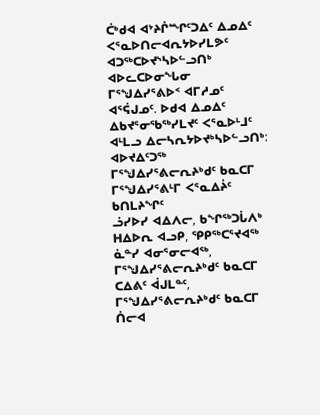ᑖᒃᑯᐊ ᐊᔾᔨᒌᙱᑦᑐᐃᑦ ᐃᓄᐃᑦ ᐸᕐᓇᐅᑎᓕᐊᕆᔭᐅᓯᒪᕗᑦ ᐊᑐᖅᑕᐅᔪᔅᓴᐅᓪᓗᑎᒃ ᐊᐅᓚᑕᐅᓂᖓᓂ ᒥᕐᖑᐃᓯᕐᕕᐅᑉ ᐊᒥᓱᓄᑦ ᐊᕐᕌᒍᓄᑦ. ᐅᑯᐊ ᐃᓄᐃᑦ ᐃᑲᔪᕐᓂᖃᖅᓯᒪᔪᑦ ᐸᕐᓇᐅᒻᒧᑦ ᐊᒻᒪᓗ ᐃᓕᓴᕆᔭᐅᔪᒃᓴᐅᓪᓗᑎᒃ:
ᐊᐅᔪᐃᑦᑐᖅ ᒥᕐᖑᐃᓯᕐᕕᓕᕆᔨᒃᑯᑦ ᑲᓇᑕᒥ ᒥᕐᖑᐃᓯᕐᕕᒻᒥ ᐸᕐᓇᐃᔩᑦ ᑲᑎᒪᔨᖏᑦ
ᓘᓯᐅᓯ ᐊᐃᐱᓕ, ᑲᖏᖅᑐᒑᐱᒃ
ᕼᐃᐅᕆ ᐊᓗᑭ, ᕿᑭᖅᑕᕐᔪᐊᖅ
ᓈᓐᓯ ᐊᓂᕐᓂᓕᐊᖅ, ᒥᕐᖑᐃᓯᕐᕕᓕᕆᔨᒃᑯᑦ ᑲᓇᑕᒥ
ᑕᐃᕕᑦ ᐋᒍᒪᓐᑦ, ᒥᕐᖑᐃᓯᕐᕕᓕᕆᔨᒃᑯᑦ ᑲᓇᑕᒥ
ᑏᓕᐊ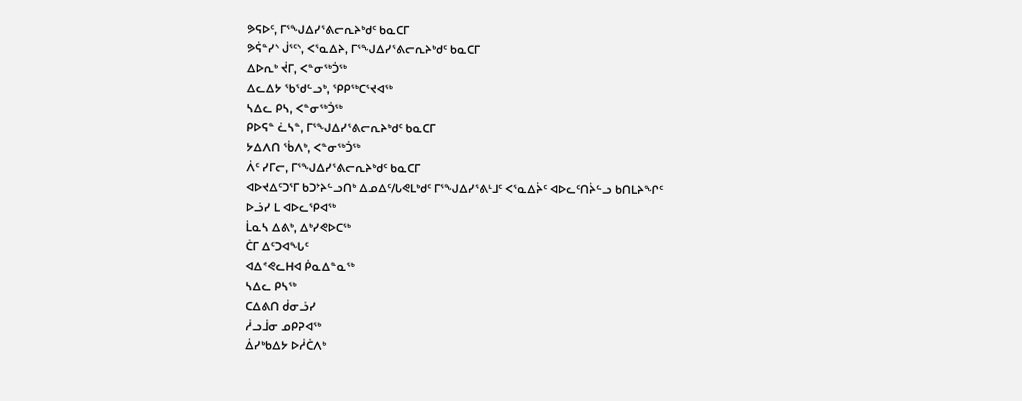ᕗᕋᐅᑦ, ᒥᕐᖑᐃᓯᕐᕕᓕᕆᔨᒃᑯᑦ ᑲᓇᑕᒥ
ᕗᕌᓐᓯᔅ ᒎᕐᑦᔅ, ᐸᕐᓇᐃᔨ, ᒥᕐᖑᐃᓯᕐᕕᓕᕆᔨᒃᑯᑦ ᑲᓇᑕᒥ
ᐃᐅᕆᒃ ᔫᒥ, ᐸᓐᓂᖅᑑᖅ
ᐃᓚᐃᔭ ᖃᖁᓪᓗᒃ, ᕿᑭᖅᑕᕐᔪᐊᖅ
ᓴᐃᓚ ᑭᓴ, ᐸᓐᓂᖅᑑᖅ
ᑭᐅᕋᓐ ᓛᓴᓐ, ᒥᕐᖑᐃᓯᕐᕕᓕᕆᔨᒃᑯᑦ ᑲᓇᑕᒥ
ᔭᐃᐱᑎ ᖄᐱᒃ, ᐸᓐᓂᖅᑑᖅ
ᐲᑦ ᓯᒥᓕ, ᒥᕐᖑᐃᓯᕐᕕᓕᕆᔨᒃᑯᑦ ᑲᓇᑕᒥ
ᐊᐅᔪᐃᑦᑐᕐᒥ ᑲᑐᔾᔨᓪᓗᑎᒃ ᐃᓄᐃᑦ/ᒐᕙᒪᒃᑯᑦ ᒥᕐᖑᐃᓯᕐᕕᒻᒧᑦ ᐸᕐᓇᐃᔩᑦ ᐊᐅᓚᑦᑎᔩᓪᓗ ᑲᑎᒪᔨᖏᑦ
ᐅᓘᓯ ᒪ ᐊᐅᓚᕿᐊᖅ
ᒫᓇᓴ ᐃᕕᒃ, ᐃᒃᓯᕙᐅᑕᖅ
ᑖᒥ ᐃᑦᑐᐊᖓᑦ
ᐊᐃᕝᕙᓚᕼᐊ ᑮᓇᐃᓐᓇᖅ
ᓴᐃᓚ ᑭᓴᖅ
ᑕᐃᕕᑎ ᑰᓂᓘᓯ
ᓲᓗᒨᓂ ᓄᑭᕈᐊᖅ
ᐄᓯᒃᑲᐃᔭ ᐅᓲᑖᐱᒃ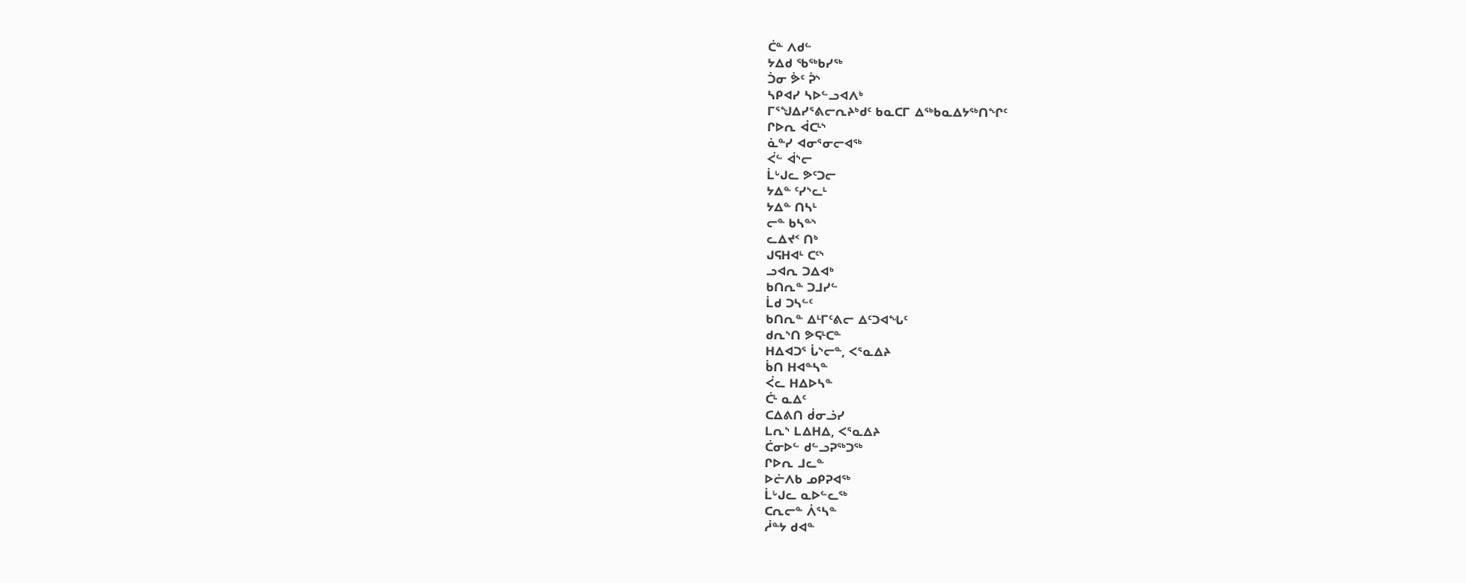ᑖᓐ ᐱᑯᓪ
ᔭᐃᑯ ᖃᖅᑲᓯᖅ
ᑑᓂ ᕘᑦ ᕉᔅ
ᓴᑭᐊᓯ ᓴᐅᓪᓗᐊᐱᒃ
ᒥᕐᖑᐃᓯᕐᕕᓕᕆᔨᒃᑯᑦ ᑲᓇᑕᒥ ᐃᖅᑲᓇᐃᔭᖅᑎᖏᑦ
ᒋᐅᕆ ᐋᑕᒻᔅ
ᓈᓐᓯ ᐊᓂᕐᓂᓕᐊᖅ
ᐹᓪ ᐋᔅᓕ
ᒫᒡᒍᓚ ᕗᑦᑐᓕ
ᔭᐃᓐ ᑦᓯᔅᓚᒻ
ᔭᐃᓐ ᑎᓴᒻ
ᓕᓐ ᑲᓴᓐᔅ
ᓚᐃᔪᑉ ᑎᒃ
ᒍᕋᕼᐊᒻ ᑕᑦᔅ
ᓗᐊᕆ ᑐᐃᐊᒃ
ᑲᑎᕆᓐ ᑐᒧᓯᓪ
ᒫᑯ ᑐᓴᓪᑦ
ᑲᑎᕆᓐ ᐃᒻᒥᑦᕕᓕ ᐃᑦᑐᐊᖓᑦ
ᑯᕆᔅᑎ ᕗᕋᒻᑕᓐ
ᕼᐃᐊᑐᕐ ᒑᔅᓕᓐ, ᐸᕐᓇᐃᔨ
ᑳᑎ ᕼᐊᓐᓴᓐ
ᐹᓚ ᕼᐃᐅᓴᓐ
ᑖᒻ ᓇᐃᑦ
ᑕᐃᕕᑎ ᑰᓂᓘᓯ
ᒪᕆᔅ ᒪᐃᕼᐃ, ᐸᕐᓇᐃᔨ
ᑖᓂᐅᓪ ᑯᓪᓗᕈᖅᑐᖅ
ᒋᐅᕆ ᒧᓚᓐ
ᐅᓖᐱᑲ ᓄᑭᕈᐊᖅ
ᒫᒡᒍᓚ ᓇᐅᓪᓚᖅ
ᑕᕆᓕᓐ ᐲᕐᓴᓐ
ᓲᓐᔭ ᑯᐊᓐ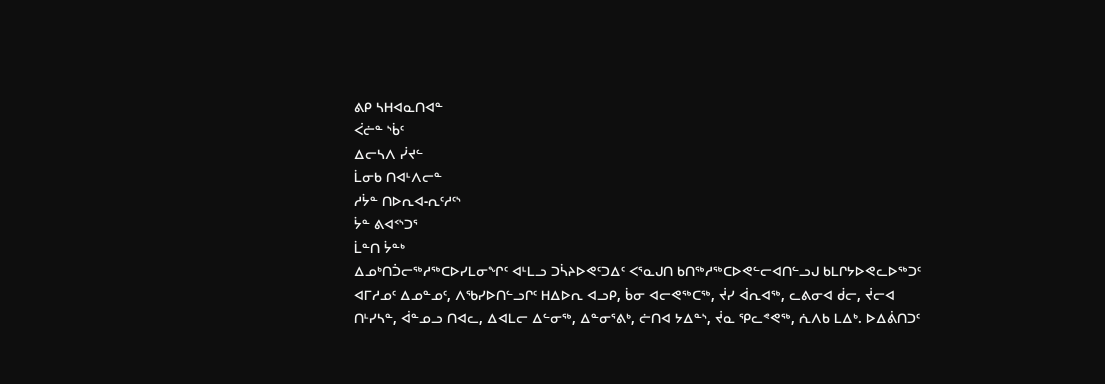ᕕᑭ ᓴᕼᐊᓇᑎᐊᓐ
ᐹᓖᓐ ᔅᑳᑦ
ᐃᓕᓴᐱ ᓰᔪᓪ
ᒫᓂᑲ ᑎᐊᒻᐱᓕᓐ
ᓱᔮᓐ ᑎᐅᕆᐊ-ᕆᑦᓱᑦᔅ
ᔮᓐ ᕕᐊᑉᔅᑐᕐ
ᒫᓐᑎ ᔮᓐᒃ
ᐃᓄᒃᑎᑑᓕᖅᓱᖅᑕᐅᓯᒪᓂᖏᑦ ᐊᒻᒪᓗ ᑐᓵᔨᐅᕙᑦᑐᐃᑦ ᐸᕐᓇᒍᑎ ᑲᑎᖅᓱᖅᑕᐅᕙᓪᓕᐊᑎᓪᓗᒍ ᑲᒪᒋᔭᐅᕙᓚᐅᖅᑐᑦ ᐊᒥᓱᓄᑦ ᐃᓄᓐᓄᑦ, ᐱᖃᓯᐅᑎᓪᓗᒋᑦ ᕼᐃᐅᕆ ᐊᓗᑭ, ᑳᓂ ᐊᓕᕙᖅᑕᖅ, ᔫᓯ ᐋᕆᐊᖅ, ᓚᕕᓂᐊ ᑰᓕ, ᔫᓕᐊ ᑎᒻᓯᓴᓐ, ᐋᓐᓄᓗ ᑎᐊᓚ, ᐃᐊᒪᓕ ᐃᓪᓂᖅ, ᐃᓐᓂᕐᕕᒃ, ᓖᑎᐊ ᔭᐃᓐᔅ, ᔫᓇ ᕿᓚᕝᕙᖅ, ᕇᐱᑲ ᒪᐃᒃ. ᐅᐃᕖᑎᑐᑦ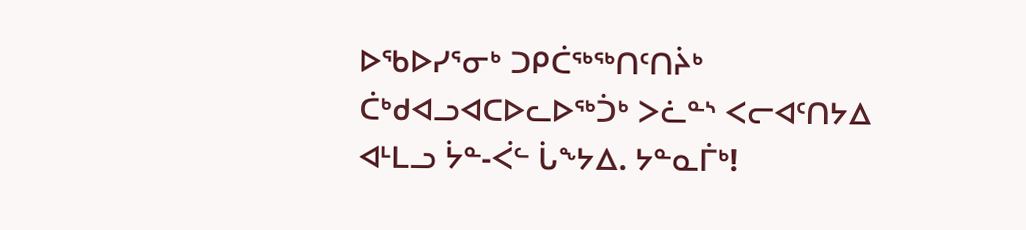ᐅᖃᐅᓯᕐᓂᒃ ᑐᑭᑖᖅᖅᑎᑦᑎᔩᒃ ᑖᒃᑯᐊᓗᐊᑕᐅᓚᐅᖅᑑᒃ ᐳᓛᓐᔅ ᐸᓕᐊᑦᑎᔭᐃ ᐊᒻᒪᓗ ᔮᓐ-ᐹᓪ ᒑᖕᔭᐃ. ᔭᓐᓇᒦᒃ!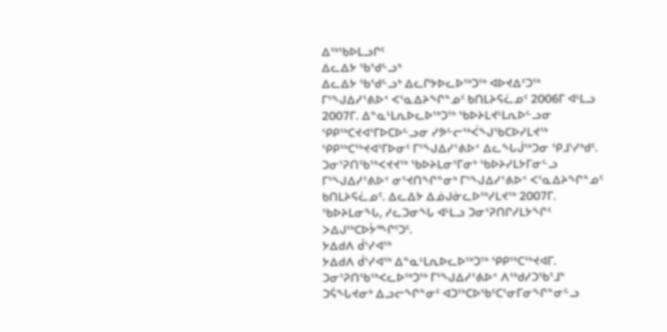ᐃᖅᖃᐅᒪᓗᒋᑦ
ᐃᓚᐃᔭ ᖃᖁᓪᓗᒃ
ᐃᓚᐃᔭ ᖃᖁᓪᓗᒃ ᐃᓚᒋᔭᐅᓚᐅᖅᑐᖅ ᐊᐅᔪᐃᑦᑐᖅ ᒥᕐᖑᐃᓯᕐᕕᐅᑉ ᐸᕐᓇᐃᔨᖏᓐᓄᑦ ᑲᑎᒪᔨᕋᓛᓄᑦ 2006ᒥ ᐊᒻᒪᓗ 2007ᒥ. ᐃᓐᓇᒻᒪᕆᐅᓚᐅᖅᑐᖅ ᖃᐅᔨᒪᔪᒻᒪᕆᐅᓪᓗᓂ ᕿᑭᖅᑕᔪᐊᕐᒥᐅᑕᐅᓪᓗᓂ ᓯᕗᓪᓕᖅᐹᖑᖃᑕᐅᓯᒪᔪᖅ ᕿᑭᖅᑕᖅᔪᐊᕐᒥᐅᓂᑦ ᒥᕐᖑᐃᓯᕐᕕᐅᑉ ᐃᓚᖓᒎᖅᑐᓂ ᕿᒧᔅᓯᒃᑯᑦ. ᑐᓂᕐᕈᑎᖃᖅᐸᔪᔪᖅ ᖃᐅᔨᒪᓂᕐᒥᓂᒃ ᖃᐅᔨᓯᒪᔭᒥᓂᓪᓗ ᒥᕐᖑᐃᓯᕐᕕᐅᑉ ᓂᕐᔪᑎᖏᓐᓂᒃ ᒥᕐᖑᐃᓯᕐᕕᐅᑉ ᐸᕐᓇᐃᔨᖏᓐᓄᑦ ᑲᑎᒪᔨᕋᓛᓄᑦ. ᐃᓚᐃᔭ ᐃᓅᒍᓃᓚᐅᖅᓯᒪᔪᖅ 2007ᒥ. ᖃᐅᔨᒪᓂᖓ, ᓯᓚᑐᓂᖓ ᐊᒻᒪᓗ ᑐᓂᕐᕈᑎᒋᓯᒪᔭᖏᑦ ᐳᐃᒍᖅᑕᐅᔮᙱᑦᑐᑦ.
ᔭᐃᑯᐱ ᑰᔅᓯᐊᖅ
ᔭᐃᑯᐱ ᑰᔅᓯᐊᖅ ᐃᓐᓇᒻᒪᕆᐅᓚᐅᖅᑐᖅ ᕿᑭᖅᑕᖅᔪᐊᒥ. ᑐᓂᕐᕈᑎᖃᖅᐸᓚᐅᖅᑐᖅ ᒥᕐᖑᐃᓯᕐᕕᐅᑉ ᐱᖅᑯᓯᑐᖃᕐᒧᓐ ᑐᕌᖓᔪᓂᒃ ᐃᓗᓕᖏᓐᓂᑦ ᐊᑐᖅᑕᐅᖃᑦᑕᕐᓂᒥᓂᖏᓐᓂᓪᓗ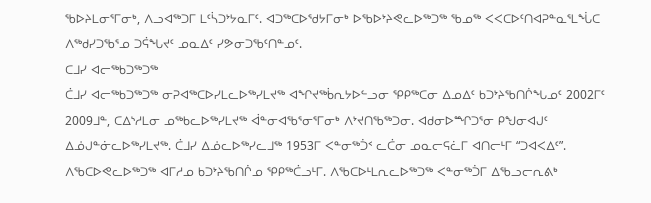ᖃᐅᔨᒪᓂᕐᒥᓂᒃ, ᐱᓗᐊᖅᑐᒥ ᒪᑦᓵᑐᔾᔭᓇᒥᑦ. ᐊᑐᖅᑕᐅᖁᔭᒥᓂᒃ ᐅᖃᐅᔾᔨᕙᓚᐅᖅᑐᖅ ᖃᓄᖅ ᐸᐸᑕᐅᑦᑎᐊᕈᓐᓇᕐᒪᖔᑕ ᐱᖅᑯᓯᑐᖃᕐᓄ ᑐᕌᖓᔪᑦ ᓄᓇᐃᑦ ᓯᕗᓂᑐᖃᑦᑎᓐᓄᑦ.
ᑕᒧᓯ ᐊᓕᖅᑲᑐᖅᑐᖅ
ᑖᒧᓯ ᐊᓕᖅᑲᑐᖅᑐᖅ ᓂᕈᐊᖅᑕᐅᓯᒪᓚᐅᖅᓯᒪᔪᖅ ᐊᖏᔪᖅᑳᕆᔭᐅᓪᓗᓂ ᕿᑭᖅᑕᓂ ᐃᓄᐃᑦ ᑲᑐᔾᔨᖃᑎᒌᖓᓄᑦ 2002ᒥᑦ 2009ᒧᓐ, ᑕᐃᔅᓱᒪᓂ ᓄᖅᑲᓚᐅᖅᓯᒪᔪᖅ ᐋᓐᓂᐊᖃᕐᓂᕐᒥᓂᒃ ᐱᔾᔪᑎᖃᖅᑐᓂ. ᐊᑯᓂᐅᙱᑐᕐᓂ ᑭᖑᓂᐊᒍᑦ ᐃᓅᒍᓐᓃᓚᐅᖅᓯᒪᔪᖅ. ᑖᒧᓯ ᐃᓅᓚᐅᖅᓯᓚᒧᖅ 1953ᒥ ᐸᓐᓂᖅᑑᑉ ᓚᑖᓂ ᓄᓇᓕᕋᓛᒥ ᐊᑎᓕᒻᒥ “ᑐᐊᐸᐃᑦ”. ᐱᖃᑕᐅᕙᓚᐅᖅᑐᖅ ᐊᒥᓱᓄ ᑲᑐᔾᔨᖃᑎᒌᓄ ᕿᑭᖅᑖᓗᒻᒥ. ᐱᖃᑕᐅᒻᒪᕆᓚᐅᖅᑐᖅ ᐸᓐᓂᖅᑑᒥ ᐃᖃᓗᓕᕆᕕᒃ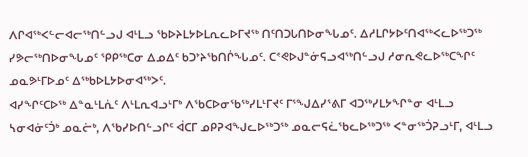ᐱᒋᐊᖅᐸᓪᓕᐊᓕᖅᑎᓪᓗᒍ ᐊᒻᒪᓗ ᖃᐅᔨᒪᔭᐅᒪᕆᓚᐅᒥᔪᖅ ᑎᑦᑎᑐᒐᑎᐅᓂᖓᓄᑦ. ᐃᓱᒪᒋᔭᐅᑦᑎᐊᖅᐸᓚᐅᖅᑐᖅ ᓯᕗᓕᖅᑎᐅᓂᖓᓄᑦ ᕿᑭᖅᑕᓂ ᐃᓄᐃᑦ ᑲᑐᔾᔨᖃᑎᒌᖓᓄᑦ. ᑕᕝᕙᐅᒍᓐᓃᕋᓗᐊᖅᑎᓪᓗᒍ ᓱᓂᕆᕙᓚᐅᖅᑕᖏᑦ ᓄᓇᕗᒻᒥᐅᓄᑦ ᐃᖅᑲᐅᒪᔭᐅᓂᐊᖅᐳᑦ.
ᐊᓯᖏᑦᑕᐅᖅ ᐃᓐᓇᒻᒪᕇᑦ ᐱᒻᒪᕆᐊᓗᒻᒥᒃ ᐱᖃᑕᐅᓂᖃᖅᓯᒪᒻᒥᔪᑦ ᒥᕐᖑᐃᓯᕐᕕᒥ ᐊᑐᖅᓯᒪᔭᖏᓐᓂ ᐊᒻᒪᓗ ᓴᓂᐊᓃᑦᑑᒃ ᓄᓇᓖᒃ, ᐱᖃᓯᐅᑎᓪᓗᒋᑦ ᐋᑕᒥ ᓄᑭᕈᐊᖑᓚᐅᖅᑐᖅ ᓄᓇᓕᕋᓛᖃᓚᐅᖅᑐᖅ ᐸᓐᓂᖅᑑᕈᓗᒻᒥ, ᐊᒻᒪᓗ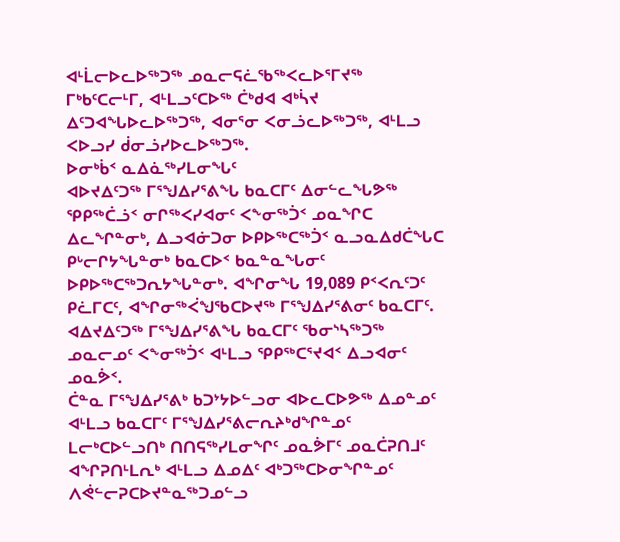ᐊᒻᒫᓕᐅᓚᐅᖅᑐᖅ ᓄᓇᓕᕋᓛᖃᖅᐸᓚᐅᕐᒥᔪᖅ ᒥᒃᑲᑦᑕᓕᒻᒥ, ᐊᒻᒪᓗᑦᑕᐅᖅ ᑖᒃᑯᐊ ᐊᒃᓵᔪ ᐃᑦᑐᐊᖓᐅᓚᐅᖅᑐᖅ, ᐊᓂᕐᓂ ᐸᓂᓘᓚᐅᖅᑐᖅ, ᐊᒻᒪᓗ ᐸᐅᓗᓯ ᑰᓂᓘᓯᐅᓚᐅᖅᑐᖅ.
ᐅᓂᒃᑳᑉ ᓇᐃᓈᖅᓯᒪᓂᖓᑦ
ᐊᐅᔪᐃᑦᑐᖅ ᒥᕐᖑᐃᓯᕐᕕᖓ ᑲᓇᑕᒥᑦ ᐃᓂᓪᓚᖓᕗᖅ ᕿᑭᖅᑖᓘᑉ ᓂᒋᖅᐸᓯᐊᓂᑦ ᐸᖕᓂᖅᑑᑉ ᓄᓇᖏᑕ ᐃᓚᖏᓐᓂᒃ, ᐃᓗᐊᓃᑐᓂ ᐅᑭᐅᖅᑕᖅᑑᑉ ᓇᓗᓇᐃᑯᑖᖓᑕ ᑭᒡᓕᒋᔭᖓᓐᓂᒃ ᑲᓇᑕᐅᑉ ᑲᓇᓐᓇᖓᓂᑦ ᐅᑭᐅᖅᑕᖅᑐᕆᔭᖓᓐᓂᒃ. ᐊᖏᓂᖓ 19,089 ᑭᑉᐸᕆᑦᑐᑦ ᑭᓛᒥᑕᑦ, ᐊᖏᓂᖅᐹᖑᖃᑕᐅᔪᖅ ᒥᕐᖑᐃᓯᕐᕕᓂᑦ ᑲᓇᑕᒥᑦ. ᐊᐃᔪᐃᑦᑐᖅ ᒥᕐᖑᐃᓯᕐᕕᖓ ᑲᓇᑕᒥᑦ ᖃᓂᔅᓴᖅᑐᖅ ᓄᓇᓕᓄᑦ ᐸᖕᓂᖅᑑᑉ ᐊᒻᒪᓗ ᕿᑭᖅᑕᕐᔪᐊᑉ ᐃᓗᐊᓂᑦ ᓄᓇᕘᑉ.
ᑖᓐᓇ ᒥᕐᖑᐃᓯᕐᕕᒃ ᑲᑐᔾᔭᐅᓪᓗᓂ ᐊᐅᓚᑕᐅᕗᖅ ᐃᓄᓐᓄᑦ ᐊᒻᒪᓗ ᑲᓇᑕᒥᑦ ᒥᕐᖑᐃᓯᕐᕕᓕᕆᔨᒃᑯᖏᓐᓄᑦ ᒪᓕᒃᑕᐅᓪᓗᑎᒃ ᑎᑎᕋᖅᓯᒪᓂᖏᑦ ᓄᓇᕘᒥᑦ ᓄᓇᑖᕈᑎᒧᑦ ᐊᖏᕈᑎᒻᒪᕆᒃ ᐊᒻᒪᓗ ᐃᓄᐃᑦ ᐊᒃᑐᖅᑕᐅᓂᖏᓐᓄᑦ ᐱᕚᓪᓕᕈᑕᐅᔪᓐᓇᖅᑐᓄᓪᓗ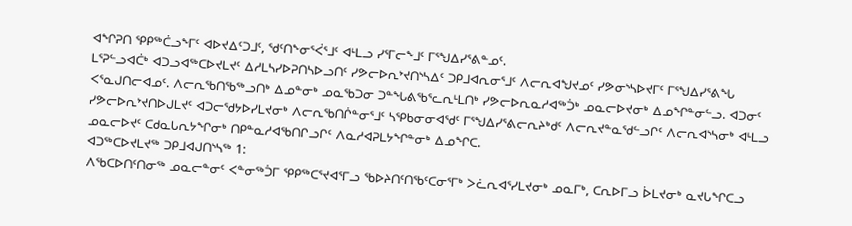ᐊᖏᕈᑎ ᕿᑭᖅᑖᓗᖕᒥᑦ ᐊᐅᔪᐃᑦᑐᒧᑦ, ᖁᑦᑎᖕᓂᕐᐹᕐᒧᑦ ᐊᒻᒪᓗ ᓯᕐᒥᓕᖕᒧᑦ ᒥᕐᖑᐃᓯᕐᕕᓐᓄᑦ.
ᒪᕐᕈᓪᓗᐊᑖᒃ ᐊᑐᓗᐊᖅᑕᐅᔪᒪᔪᑦ ᐃᓱᒪᓴᓯᐅᕈᑎᓴᐅᓗᑎᑦ ᓯᕗᓕᐅᕆᔾᔪᑎᔅᓴᐃᑦ ᑐᑭᒧᐊᕆᓂᕐᒧᑦ ᐱᓕᕆᐊᖑᔪᓄᑦ ᓯᕗᓂᔅᓴᐅᔪᒥᑦ ᒥᕐᖑᐃᓯᕐᕕᖓ ᐸᕐᓇᒍᑎᓕᐊᓄᑦ. ᐱᓕᕆᖃᑎᖃᖅᓗᑎᒃ ᐃᓄᓐᓂᒃ ᓄᓇᖃᑐᓂ ᑐᓐᖓᕕᖃᕐᓚᕆᒻᒪᑎᒃ ᓯᕗᓕᐅᕆᓇᓱᐊᖅᑑᒃ ᓄᓇᓕᐅᔪᓂᒃ ᐃᓄᖏᓐᓂᓪᓗ. ᐊᑐᓂᑦ ᓯᕗᓕᐅᕆᔾᔪᑎᐅᒍᒪᔪᑦ ᐊᑐᓕᖁᔭᐅᓯᒪᔪᓂᒃ ᐱᓕᕆᖃᑎᒌᓐᓂᕐᒧᑦ ᓴᕿᑲᓂᓂᐊᖁᑦ ᒥᕐᖑᐃᓯᕐᕕᓕᕆᔨᒃᑯᑦ ᐱᓕᕆᔪᓐᓇᖁᓪᓗᒋᑦ ᐱᓕᕆᐊᔅᓴᓂᒃ ᐊᒻᒪᓗ ᓄᓇᓕᐅᔪᑦ ᑕᑯᓇᒐᕆᔭᖏᓂᒃ ᑎᑭᓐᓇᓱᐊᖃᑎᒋᓗᒋᑦ ᐱᓇᓱᐊᕈᒪᔭᖏᓐᓂᒃ ᐃᓄᖏᑕ.
ᐊᑐᖅᑕᐅᔪᒪᔪᖅ ᑐᑭᒧᐊᒍᑎᔅᓴᖅ 1:
ᐱᖃᑕᐅᑎᑦᑎᓂᖅ ᓄᓇᓕᓐᓂᑦ ᐸᓐᓂᖅᑑᒥ ᕿᑭᖅᑕᕐᔪᐊᕐᒥᓗ ᖃᐅᔨᑎᑦᑎᖃᑦᑕᓂᕐᒥᒃ ᐳᓛᕆᐊᕐᓯᒪᔪᓂᒃ ᓄᓇᒥᒃ, ᑕᕆᐅᒥᓗ ᐆᒪᔪᓂᒃ ᓇᔪᒐᖏᑕᓗ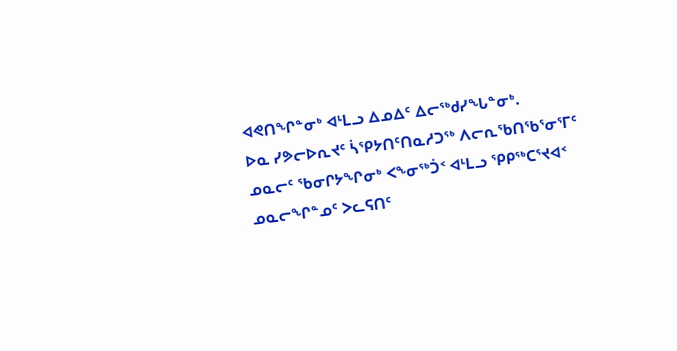ᐊᕙᑎᖏᓐᓂᒃ ᐊᒻᒪᓗ ᐃᓄᐃᑦ ᐃᓕᖅᑯᓯᖓᓐᓂᒃ.
ᐅᓇ ᓯᕗᓕᐅᕆᔪᑦ ᓵᕿᔭᑎᑦᑎᓇᓱᑐᖅ ᐱᓕᕆᖃᑎᖃᕐᓂᕐᒥᑦ ᓄᓇᓕᑦ ᖃᓂᒋᔭᖏᓂᒃ ᐸᖕᓂᖅᑑᑉ ᐊᒻᒪᓗ ᕿᑭᖅᑕᕐᔪᐊᑉ ᓄᓇᓕᖏᓐᓄᑦ ᐳᓚᕋᑎᑦ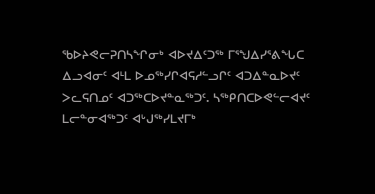ᖃᐅᔨᕙᓕᕈᑎᓴᖏᓂᒃ ᐊᐅᔪᐃᑦᑐᖅ ᒥᕐᖑᐃᓯᕐᕕᖓᑕ ᐃᓗᐊᓂᑦ ᐊᒻᒪ ᐅᓄᖅᓯᒋᐊᕋᓱᓪᓗᒋᑦ ᐊᑐᐃᓐᓇᐅᔪᑦ ᐳᓚᕋᑎᓄᑦ ᐊᑐᖅᑕᐅᔪᓐᓇᖅᑐᑦ. ᓴᖅᑭᑎᑕᐅᕙᓪᓕᐊᔪᑦ ᒪᓕᓐᓂᐊᖅᑐᑦ ᐊᒡᒍᖅᓯᒪᔪᒥᒃ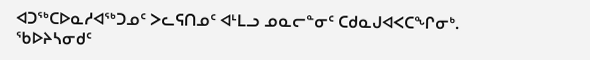ᐊᑐᖅᑕᐅᓇᓱᐊᖅᑐᓄᑦ ᐳᓚᕋᑎᓄᑦ ᐊᒻᒪᓗ ᓄᓇᓕᓐᓂᑦ ᑕᑯᓇᒍᐊᐸᑕᖏᓂᒃ.
ᖃᐅᔨᓴᓂᑯᑦ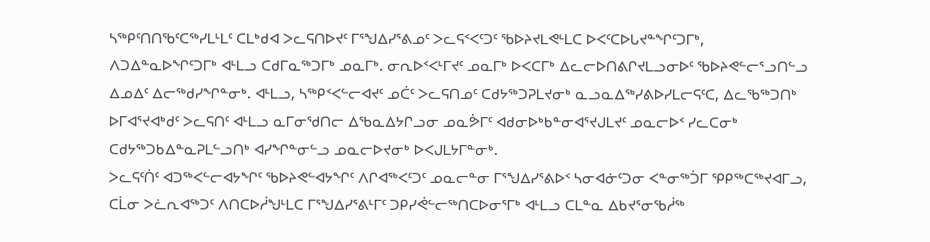ᓴᖅᑭᑦᑎᑎᖃᑦᑕᖅᓯᒪᒻᒪᑦ ᑕᒪᒃᑯᐊ ᐳᓚᕋᑎᐅᔪᑦ ᒥᕐᖑᐃᓯᕐᕕᓄᑦ ᐳᓚᕋᑉᐸᑦᑐᑦ ᖃᐅᔨᔪᒪᕙᒻᒪᑕ ᐅᐸᑦᑕᐅᒐᔪᓐᖏᑦᑐᒥᒃ, ᐱᑐᐃᓐᓇᐅᖏᑦᑐᒥᒃ ᐊᒻᒪᓗ ᑕᑯᒥᓇᖅᑐᒥᒃ ᓄᓇᒥᒃ. ᓂᕆᐅᑉᐸᒻᒥᔪᑦ ᓄᓇᒥᒃ ᐅᐸᑕᒥᒃ ᐃᓚᓕᐅᑎᕕᒋᔪᒪᓗᓂᐅᑦ ᖃᐅᔨᕙᓪᓕᕐᓗᑎᓪᓗ ᐃᓄᐃᑦ ᐃᓕᖅᑯᓯᖏᓐᓂᒃ. ᐊᒻᒪᓗ, ᓴᖅᑭᑉᐸᓪᓕᐊᔪᑦ ᓄᑖᑦ ᐳᓚᕋᑎᓄᑦ ᑕᑯᔭᖅᑐᕈᒪᔪᓂᒃ ᓇᓗᓇᐃᖅᓯᕕᐅᓯᒪᓕᕋᑦᑕ, ᐃᓚᖃᖅᑐᑎᒃ ᐅᒥᐊᕐᔪᐊᒃᑯᑦ ᐳᓚᕋᑎᑦ ᐊᒻᒪᓗ ᓇᒥᓂᖁᑎᓕ ᐃᖃᓇᐃᔭᒋᓗᓂ ᓄᓇᕘᒥᑦ ᐊᑯᓂᐅᒃᑲᓐᓂᐊᕐᔪᒍᒪᔪᑦ ᓄᓇᓕᐅᑉ ᓯᓚᑕᓂᒃ ᑕᑯᔭᖅᑐᑲᐃᓐᓇᕈᒪᓪᓗᑎᒃ ᐊᓯᖏᓐᓂᓪᓗ ᓄᓇᓕᐅᔪᓂᒃ ᐅᐸᒍᒪᔭᒥᓐᓂᒃ.
ᐳᓚᕋᑦᑏᑦ ᐊᑐᖅᐸᓪᓕᐊᔭᖏᑦ ᖃᐅᔨᕙᓪᐊᔭᖏᑦ ᐱᒋᐊᖅᐸᑦᑐᑦ ᓄᓇᓕᓐᓂ ᒥᕐᖑᐃᓯᕐᕕᐅᑉ ᓴᓂᐊᓃᑦᑐᓂ ᐸᓐᓂᖅᑑᒥ ᕿᑭᖅᑕᖅᔪᐊᒥᓗ, ᑕᒫᓂ ᐳᓛᕆᐊᖅᑐᑦ ᐱᑎᑕᐅᓲᖑᒻᒪᑕ ᒥᕐᖑᐃᓯᕐᕕᒻᒥᑦ ᑐᑭᓯᕚᓪᓕᖅᑎᑕᐅᓂᕐᒥᒃ ᐊᒻᒪᓗ ᑕᒪᓐᓇ ᐃᑲᔪᕐᓂᖃᓲᖅ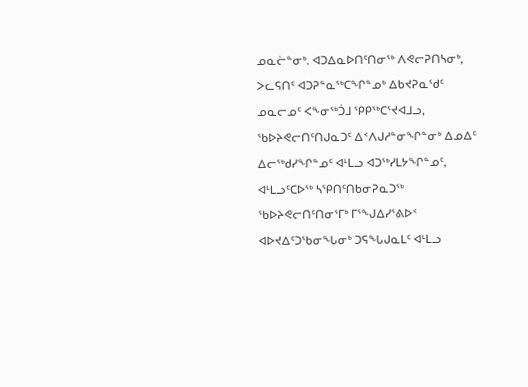ᓄᓇᓖᓐᓂᒃ. ᐊᑐᐃᓇᐅᑎᑦᑎᓂᖅ ᐱᕙᓕᕈᑎᓴᓂᒃ, ᐳᓚᕋᑎᑦ ᐊᑐᕈᓐᓇᖅᑕᖏᓐᓄᒃ ᐃᑲᔪᕈᓇᖁᑦ ᓄᓇᓕᓄᑦ ᐸᖕᓂᖅᑑᒧ ᕿᑭᖅᑕᕐᔪᐊᒧᓗ, ᖃᐅᔨᕙᓕᑎᑦᑎᒍᓇᑐᑦ ᐃᑉᐱᒍᓱᓐᓂᖏᓐᓂᒃ ᐃᓄᐃᑦ ᐃᓕᖅᑯᓯᖏᓐᓄᑦ ᐊᒻᒪᓗ ᐊᑐᖅᓯᒪᔭᖏᓐᓄᑦ, ᐊᒻᒪᓗᑦᑕᐅᖅ ᓴᕿᑎᑦᑎᑲᓂᕈᓇᑐᖅ ᖃᐅᔨᕙᓕᑎᑦᑎᓂᕐᒥᒃ ᒥᕐᖑᐃᓯᕐᕕᐅᑉ ᐊᐅᔪᐃᑦᑐᖃᓂᖓᓂᒃ ᑐᕋᖓᒍᓇᒪᑦ ᐊᒻᒪᓗ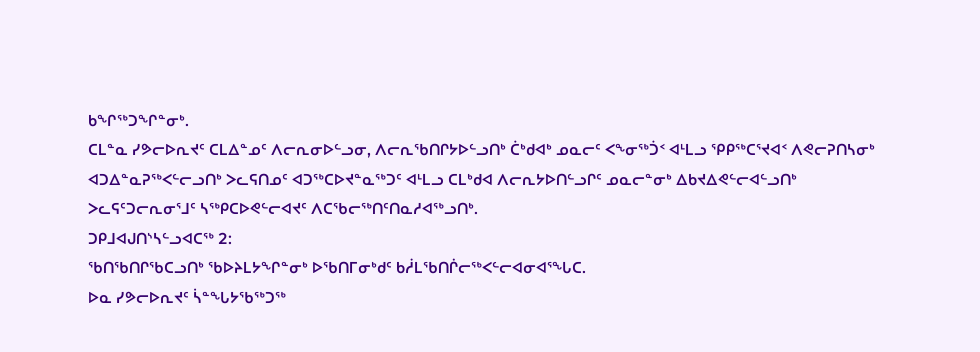ᑲᖏᖅᑐᖏᓐᓂᒃ.
ᑕᒪᓐᓇ ᓯᕗᓕᐅᕆᔪᑦ ᑕᒪᐃᓐᓄᑦ ᐱᓕᕆᓂᐅᓪᓗᓂ, ᐱᓕᕆᖃᑎᒋᔭᐅᓪᓗᑎᒃ ᑖᒃᑯᐊᒃ ᓄᓇᓕᑦ ᐸᖕᓂᖅᑑᑉ ᐊᒻᒪᓗ ᕿᑭᖅᑕᕐᔪᐊᑉ ᐱᕙᓕᕈᑎᓴᓂᒃ ᐊᑐᐃᓐᓇᕈᖅᐸᓪᓕᓗᑎᒃ ᐳᓚᕋᑎᓄᑦ ᐊᑐᖅᑕᐅᔪᓐᓇᖅᑐᑦ ᐊᒻᒪᓗ ᑕᒪᒃᑯᐊ ᐱᓕᕆᔭᐅᑎᓪᓗᒋᑦ ᓄᓇᓕᓐᓂᒃ ᐃᑲᔪᐃᕙᓪᓕᐊᓪᓗᑎᒃ ᐳᓚᕋᑦᑐᓕᕆᓂᕐᒧᑦ ᓴᖅᑭᑕᐅᕙᓪᓕᐊᔪᑦ ᐱᑕᖃᓕᖅᑎᑦᑎᓇᓱᐊᖅᓗᑎᒃ.
ᑐᑭᒧᐊᒍᑎᔅᓴᓪᓗᐊᑕᖅ 2:
ᖃᑎᖃᑎᒋᖃᑕᓗᑎᒃ ᖃᐅᔨᒪᔭᖏᓐᓂᒃ ᐅᖃᑎᒥᓂᒃᑯᑦ ᑲᓲᒪᖃᑎᒌᓕᖅᐸᓪᓕᐊᓂᐊᕐᖓᑕ.
ᐅᓇ ᓯᕗᓕᐅᕆᔪᑦ ᓵᓐᖓᔭᖃᖅᑐᖅ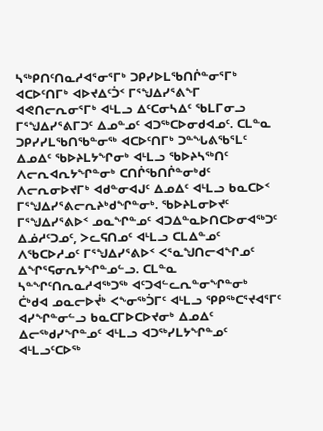ᓴᖅᑭᑎᑦᑎᓇᓱᐊᕐᓂᕐᒥᒃ ᑐᑭᓯᐅᒪᖃᑎᒌᓐᓂᕐᒥᒃ ᐊᑕᐅᑦᑎᒥᒃ ᐊᐅᔪᐃᑦᑑᑉ ᒥᕐᖑᐃᓯᕐᕕᖕᒥ ᐊᕙᑎᓕᕆᓂᕐᒥᒃ ᐊᒻᒪᓗ ᐃᑦᑕᓂᓴᐃᑦ ᖃᒪᒥᓂᓗ ᒥᕐᖑᐃᓯᕐᕕᒥᑐᑦ ᐃᓄᓐᓄᑦ ᐊᑐᖅᑕᐅᓂᑯᐊᓄᑦ. ᑕᒪᓐᓇ ᑐᑭᓯᓯᒪᖃᑎᖃᓐᓂᖅ ᐊᑕᐅᑦᑎᒥᒃ ᑐᓐᖓᕕᖃᕐᒪᑦ ᐃᓄᐃᑦ ᖃᐅᔨᒪᔭᖏᓂᒃ ᐊᒻᒪᓗ ᖃᐅᔨᓴᖅᑎᑦ ᐱᓕᕆᐊᕆᔭᖏᓐᓂᒃ ᑕᑎᒌᖃᑎᒌᓐᓂᒃᑯᑦ ᐱᓕᕆᓂᐅᔪᒥᒃ ᐊᑯᓐᓂᐊᒍᑦ ᐃᓄᐃᑦ ᐊᒻᒪᓗ ᑲᓇᑕᐅᑉ ᒥᕐᖑᐃᓯᕐᕕᓕᕆᔨᒃᑯᖏᓐᓂᒃ. ᖃᐅᔨᒪᓂᐅᔪᑦ ᒥᕐᖑᐃᓯᕐᕕᐅᑉ ᓄᓇᖏᓐᓄᑦ ᐊᑐᐃᓐᓇᐅᑎᑕᐅᓂᐊᖅᑐᑦ ᐃᓅᓱᑦᑐᓄᑦ, ᐳᓚᕋᑎᓄᑦ ᐊᒻᒪᓗ ᑕᒪᐃᓐᓄᑦ ᐱᖃᑕᐅᓱᓄᑦ ᒥᕐᖑᐃᓯᕐᕕᐅᑉ ᐸᕐᓇᖑᑎᓕᐊᖏᓄᑦ ᐃᖏᕐᕋᓂᕆᔭᖏᓐᓄᓪᓗ. ᑕᒪᓐᓇ ᓴᓐᖏᑦᑎᕆᓇᓱᐊᖅᑐᖅ ᐊᑦᑐᐊᓪᓚᕆᓐᓂᖏᓐᓂᒃ ᑖᒃᑯᐊ ᓄᓇᓕᐅᔫᒃ ᐸᖕᓂᖅᑑᒥᑦ ᐊᒻᒪᓗ ᕿᑭᖅᑕᕐᔪᐊᕐᒥᑦ ᐊᓯᖏᓐᓂᓪᓗ ᑲᓇᑕᒥᐅᑕᐅᔪᓂᒃ ᐃᓄᐃᑦ ᐃᓕᖅᑯᓯᖏᓐᓄᑦ ᐊᒻᒪᓗ ᐊᑐᖅᓯᒪᔭᖏᓐᓄᑦ ᐊᒻᒪᓗᑦᑕᐅᖅ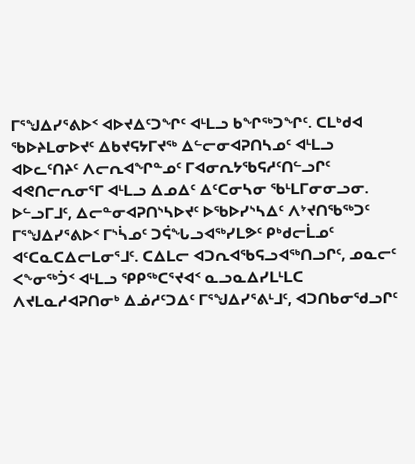ᒥᕐᖑᐃᓯᕐᕕᐅᑉ ᐊᐅᔪᐃᑦᑐᖏᑦ ᐊᒻᒪᓗ ᑲᖏᖅᑐᖏᑦ. ᑕᒪᒃᑯᐊ ᖃᐅᔨᒪᓂᐅᔪᑦ ᐃᑲᔪᕋᔭᒥᔪᖅ ᐃᓪᓕᓂᐊᕈᑎᓴᓄᑦ ᐊᒻᒪᓗ ᐊᐅᓚᑦᑎᔨᑦ ᐱᓕᕆᐊᖏᓐᓄᑦ ᒥᐊᓂᕆᔭᖃᕋᓱᑦᑎᓪᓗᒋᑦ ᐊᕙᑎᓕᕆᓂᕐᒥ ᐊᒻᒪᓗ ᐃᓄᐃᑦ ᐃᑦᑕᓂᓴᓂ ᖃᒻᒪᒥᓂᓂᓗᓂ.
ᐅᓪᓗᒥᒧᑦ, ᐃᓕᓐᓂᐊᕈᑎᔅᓴᐅᔪᑦ ᐅᖃᐅᓯᔅᓴᐃᑦ ᐱᔾᔪᑎᖃᖅᑐᑦ ᒥᕐᖑᐃᓯᕐᕕᐅᑉ ᒥᔅᓵᓄᑦ ᑐᕌᖓᓗᐊᖅᓯᒪᕗᑦ ᑭᒃᑯᓕᒫᓄᑦ ᐊᑦᑕᓇᑕᐃᓕᒪᓂᕐᒧᑦ. ᑕᐃᒪᓕ ᐊᑐᕆᐊᖃᕋᓗᐊᖅᑎᓗᒋᑦ, ᓄᓇᓕᑦ ᐸᖕᓂᖅᑑᑉ ᐊᒻᒪᓗ ᕿᑭᖅᑕᕐᔪᐊᑉ ᓇᓗᓇᐃᓯᒪᒻᒪᑕ ᐱᔪᒪᓇᓱᐊᕈᑎᓂᒃ ᐃᓅᓱᑦᑐᐃᑦ ᒥᕐᖑᐃᓯᕐᕕᒻᒧᑦ, ᐊᑐᑎᑲᓂᖁᓗᒋᑦ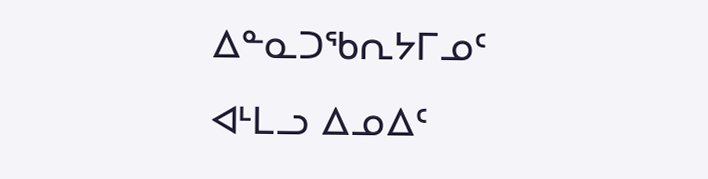ᐃᓐᓇᑐᖃᕆᔭᒥᓄᑦ ᐊᒻᒪᓗ ᐃᓄᐃᑦ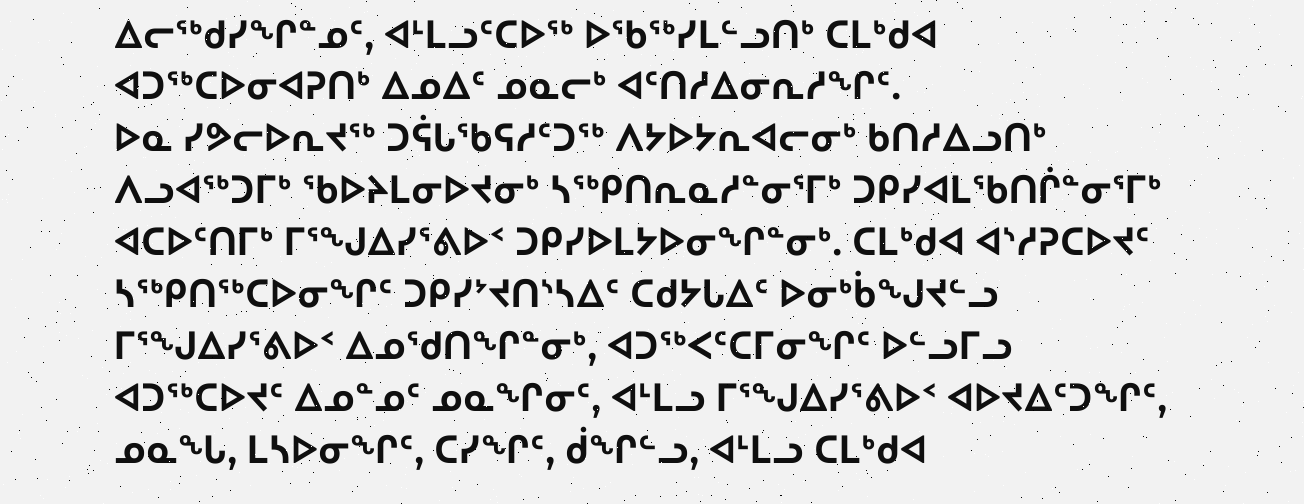ᐃᓕᖅᑯᓯᖏᓐᓄᑦ, ᐊᒻᒪᓗᑦᑕᐅᖅ ᐅᖃᖅᓯᒪᓪᓗᑎᒃ ᑕᒪᒃᑯᐊ ᐊᑐᖅᑕᐅᓂᐊᕈᑎᒃ ᐃᓄᐃᑦ ᓄᓇᓕᒃ ᐊᑦᑎᓱᐃᓂᕆᓱᖏᑦ.
ᐅᓇ ᓯᕗᓕᐅᕆᔪᖅ ᑐᕌᒐᖃᕋᓱᑦᑐᖅ ᐱᔭᐅᔭᕆᐊᓕᓂᒃ ᑲᑎᓱᐃᓗᑎᒃ ᐱᓗᐊᖅᑐᒥᒃ ᖃᐅᔨᒪᓂᐅᔪᓂᒃ ᓴᖅᑭᑎᕆᓇᓱᓐᓂᕐᒥᒃ ᑐᑭᓯᐊᒪᖃᑎᒌᓐᓂᕐᒥᒃ ᐊᑕᐅᑦᑎᒥᒃ ᒥᕐᖑᐃᓯᕐᕕᐅᑉ ᑐᑭᓯᐅᒪᔭᐅᓂᖏᓐᓂᒃ. ᑕᒪᒃᑯᐊ ᐊᔅᓱᕈᑕᐅᔪᑦ ᓴᖅᑭᑎᖅᑕᐅᓂᖏᑦ ᑐᑭᓯᔾᔪᑎᔅᓴᐃᑦ ᑕᑯᔭᒐᐃᑦ ᐅᓂᒃᑳᖑᔪᓪᓗ ᒥᕐᖑᐃᓯᕐᕕᐅᑉ ᐃᓄᖁᑎᖏᓐᓂᒃ, ᐊᑐᖅᐸᑦᑕᒥᓂᖏᑦ ᐅᓪᓗᒥᓗ ᐊᑐᖅᑕᐅᔪᑦ ᐃᓄᓐᓄᑦ ᓄᓇᖏᓂᑦ, ᐊᒻᒪᓗ ᒥᕐᖑᐃᓯᕐᕕᐅᑉ ᐊᐅᔪᐃᑦᑐᖏᑦ, ᓄᓇᖓ, ᒪᓴᐅᓂᖏᑦ, ᑕᓯᖏᑦ, ᑰᖏᓪᓗ, ᐊᒻᒪᓗ ᑕᒪᒃᑯᐊ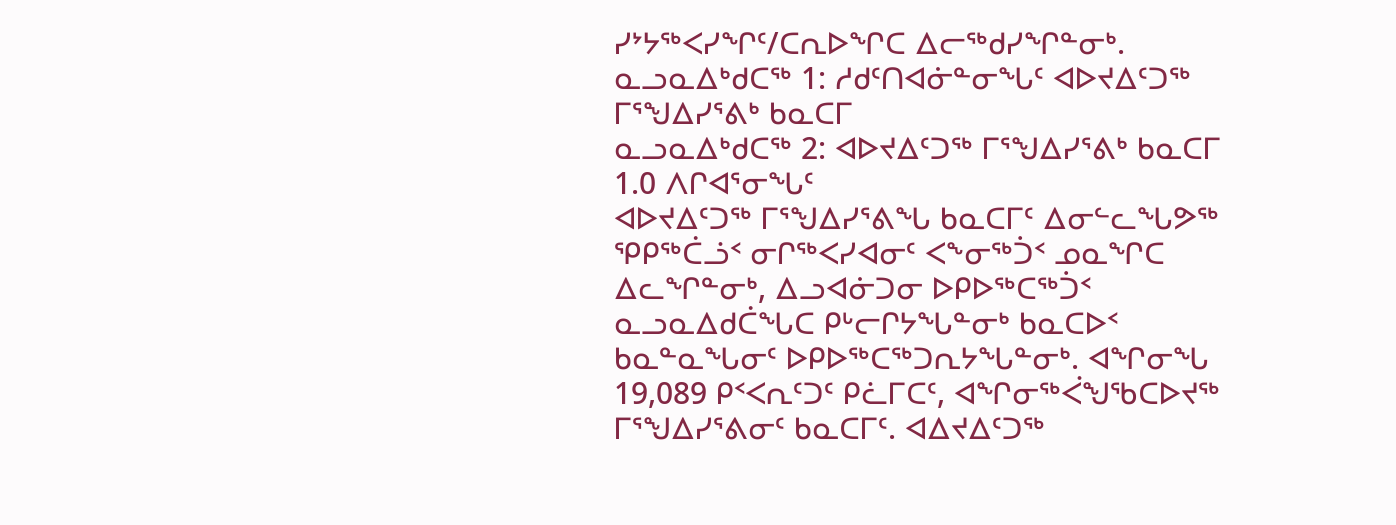ᓯᔾᔭᖅᐸᓯᖏᑦ/ᑕᕆᐅᖏᑕ ᐃᓕᖅᑯᓯᖏᓐᓂᒃ.
ᓇᓗᓇᐃᒃᑯᑕᖅ 1: ᓱᑯᑦᑎᐊᓃᓐᓂᖓᑦ ᐊᐅᔪᐃᑦᑐᖅ ᒥᕐᖑᐃᓯᕐᕕᒃ ᑲᓇᑕᒥ
ᓇᓗᓇᐃᒃᑯᑕᖅ 2: ᐊᐅᔪᐃᑦᑐᖅ ᒥᕐᖑᐃᓯᕐᕕᒃ ᑲᓇᑕᒥ
1.0 ᐱᒋᐊᕐᓂᖓᑦ
ᐊᐅᔪᐃᑦᑐᖅ ᒥᕐᖑᐃᓯᕐᕕᖓ ᑲᓇᑕᒥᑦ ᐃᓂᓪᓚᖓᕗᖅ ᕿᑭᖅᑖᓘᑉ ᓂᒋᖅᐸᓯᐊᓂᑦ ᐸᖕᓂᖅᑑᑉ ᓄᓇᖏᑕ ᐃᓚᖏᓐᓂᒃ, ᐃᓗᐊᓃᑐᓂ ᐅᑭᐅᖅᑕᖅᑑᑉ ᓇᓗᓇᐃᑯᑖᖓᑕ ᑭᒡᓕᒋᔭᖓᓐᓂᒃ ᑲᓇᑕᐅᑉ ᑲᓇᓐᓇᖓᓂᑦ ᐅᑭᐅᖅᑕᖅᑐᕆᔭᖓᓐᓂᒃ. ᐊᖏᓂᖓ 19,089 ᑭᑉᐸᕆᑦᑐᑦ ᑭᓛᒥᑕᑦ, ᐊᖏᓂᖅᐹᖑᖃᑕᐅᔪᖅ ᒥᕐᖑᐃᓯᕐᕕᓂᑦ ᑲᓇᑕᒥᑦ. ᐊᐃᔪᐃᑦᑐᖅ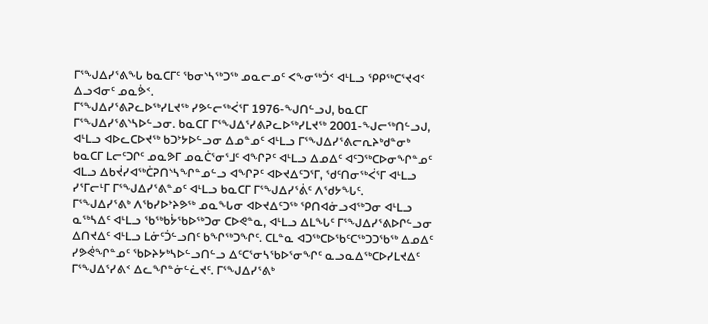ᒥᕐᖑᐃᓯᕐᕕᖓ ᑲᓇᑕᒥᑦ ᖃᓂᔅᓴᖅᑐᖅ ᓄᓇᓕᓄᑦ ᐸᖕᓂᖅᑑᑉ ᐊᒻᒪᓗ ᕿᑭᖅᑕᕐᔪᐊᑉ ᐃᓗᐊᓂᑦ ᓄᓇᕘᑉ.
ᒥᕐᖑᐃᓯᕐᕕᕈᓚᐅᖅᓯᒪᔪᖅ ᓯᕗᓪᓕᖅᐹᕐᒥ 1976-ᖑᑎᓪᓗᒍ, ᑲᓇᑕᒥ ᒥᕐᖑᐃᓯᕐᕕᔅᓴᐅᓪᓗᓂ. ᑲᓇᑕᒥ ᒥᕐᖑᐃᕐᓯᕕᕈᓚᐅᖅᓯᒪᔪᖅ 2001-ᖑᓕᖅᑎᓪᓗᒍ, ᐊᒻᒪᓗ ᐊᐅᓚᑕᐅᔪᖅ ᑲᑐᔾᔭᐅᓪᓗᓂ ᐃᓄᓐᓄᑦ ᐊᒻᒪᓗ ᒥᕐᖑᐃᓯᕐᕕᓕᕆᔨᒃᑯᓐᓂᒃ ᑲᓇᑕᒥ ᒪᓕᑦᑐᒋᑦ ᓄᓇᕗᒥ ᓄᓇᑖᕐᓂᕐᒧᑦ ᐊᖏᕈᑦ ᐊᒻᒪᓗ ᐃᓄᐃᑦ ᐊᑦᑐᖅᑕᐅᓂᖏᓐᓄᑦ ᐊᒪᓗ ᐃᑲᔫᓯᐊᖅᑖᕈᑎᔅᓴᖏᓐᓄᓪᓗ ᐊᖏᕈᑦ ᐊᐅᔪᐃᑦᑐᕐᒥ, ᖁᑦᑎᓂᖅᐹᕐᒥ ᐊᒻᒪᓗ ᓯᕐᒥᓕᒻᒥ ᒥᕐᖑᐃᓯᕐᕕᓐᓄᑦ ᐊᒻᒪᓗ ᑲᓇᑕᒥ ᒥᕐᖑᐃᓯᕐᕖᑦ ᐱᖁᔭᖓᑦ.
ᒥᕐᖑᐃᓯᕐᕕᒃ ᐱᖃᓯᐅᔾᔨᕗᖅ ᓄᓇᖓᓂ ᐊᐅᔪᐃᑦᑐᖅ ᕿᑎᐊᓃᓗᐊᖅᑐᓂ ᐊᒻᒪᓗ ᓇᖅᓴᐃᑦ ᐊᒻᒪᓗ ᖃᖅᑲᔮᖃᐅᖅᑐᓂ ᑕᐅᕙᓐᓇ, ᐊᒻᒪᓗ ᐃᒪᖓᑦ ᒥᕐᖑᐃᓯᕐᕕᐅᒋᓪᓗᓂ ᐃᑎᔪᐃᑦ ᐊᒻᒪᓗ ᒪᓃᑦᑑᓪᓗᑎᑦ ᑲᖏᖅᑐᖏᑦ. ᑕᒪᓐᓇ ᐊᑐᖅᑕᐅᖃᑦᑕᖅᑐᑐᖃᖅ ᐃᓄᐃᑦ ᓯᕗᕚᖏᓐᓄᑦ ᖃᐅᔨᔭᒃᓴᐅᓪᓗᑎᓪᓗ ᐃᑦᑕᕐᓂᓴᖃᐅᕐᓂᖏᑦ ᓇᓗᓇᐃᖅᑕᐅᓯᒪᔪᐃᑦ ᒥᕐᖑᐃᕐᓯᕕᑉ ᐃᓚᖏᓐᓃᓪᓛᔪᑦ. ᒥᕐᖑᐃᓯᕐᕕᒃ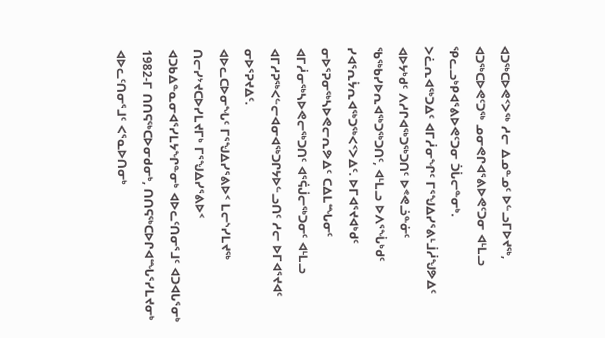ᐊᑐᖅᑕᐅᕙᑉᐳᖅ ᓱᓕ ᐃᓄᓐᓄᑦ ᐅᓪᓗᒥᐅᔪᖅ, ᐊᑐᖅᑕᐅᕙᑦᑐᖅ ᓄᓂᕙᒋᐊᕐᕕᐅᕙᑦᑐᓂ ᐊᒻᒪᓗ ᕿᓚᓗᒃᑭᐊᕐᕕᐅᕙᑦᑐᓂ ᑑᒑᓕᓐᓂᒃ.
ᐳᓛᕆᐊᖅᑐᐃᑦ ᐊᒥᓲᓂᖏᑦ ᒥᕐᖑᐃᓯᕐᕕᒻᒨᓲᖑᕗᐃᑦ ᐊᐅᔭᒃᑯᑦ ᐱᓱᒋᐊᖅᑐᖅᑐᑎᑦ ᐅᕝᕙᓘᓐᓃᑦ ᖃᖅᑲᓯᐅᕆᐊᖅᑐᖅᑐᑎᑦ, ᐊᒻᒪᓗ ᐅᐱᕐᖔᒃᑯᑦ ᓯᐊᕐᕆᔮᕆᐊᖅᑐᖅᐸᑉᐳᐃᑦ. ᐅᒥᐊᕐᔪᐊᒃᑯᑦ ᓂᐅᕐᕈᓂᖅᓴᐅᕙᓕᕆᕗᐃᑦ ᑕᐃᒪᙵᓂᑦ ᐊᒥᓲᓂᖅᓴᐅᕙᓕᖅᑐᑎᑦ ᐊᕐᕌᒎᓕᖅᑐᓂᑦ ᐊᒻᒪᓗ ᐊᒥᓱᕈᖅᐸᓪᓕᐊᓂᐊᖅᑐᒋᔭᐅᓪᓗᑎᑦ ᓱᓕ ᐅᒥᐊᕐᔪᐊᑦ ᓂᐅᕐᕈᔪᐃᑦ.
ᐊᐅᓚᑕᐅᓂᖓᑦ ᒥᕐᖑᐃᓯᕐᕕᐅᑉ ᒪᓕᔅᓯᒪᔪᖅ ᑎᓕᓯᔾᔪᑕᐅᓯᒪᔪᒥᒃ ᒥᕐᖑᐃᓯᕐᕕᐅᑉ ᐊᑐᑲᐃᓐᓇᓂᐊᕐᓯᒪᔭᖏᓐᓂᒃ ᐊᐅᓚᑦᑎᓂᕐᒧᑦ ᐊᑐᐊᒐᕐᓂᒃ 1982-ᒥ ᑎᑎᕋᖅᑕᐅᓂᑯᓂᒃ, ᑎᑎᕋᖅᑕᐅᒋᐊᙵᕐᓯᒪᔪᓂᒃ ᐊᐅᓚᑦᑎᓂᕐᒧᑦ ᐸᕐᓇᐅᑎᓂᒃ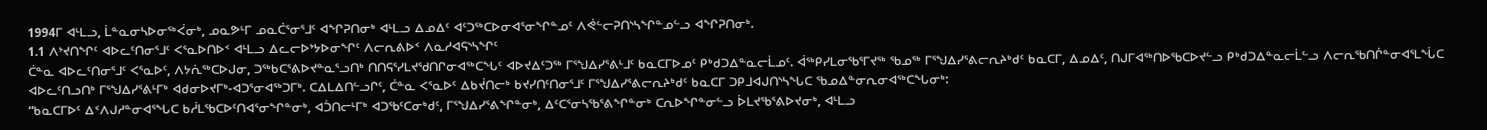1994ᒥ ᐊᒻᒪᓗ, ᒫᓐᓇᓂᓴᐅᓂᖅᐹᓂᒃ, ᓄᓇᕗᒻᒥ ᓄᓇᑖᕐᓂᕐᒧᑦ ᐊᖏᕈᑎᓂᒃ ᐊᒻᒪᓗ ᐃᓄᐃᑦ ᐊᑦᑐᖅᑕᐅᓂᐊᕐᓂᖏᓐᓄᑦ ᐱᕚᓪᓕᕈᑎᔅᓴᖏᓐᓄᓪᓗ ᐊᖏᕈᑎᓂᒃ.
1.1 ᐱᔾᔪᑎᖏᑦ ᐊᐅᓚᑦᑎᓂᕐᒧᑦ ᐸᕐᓇᐅᑎᐅᑉ ᐊᒻᒪᓗ ᐃᓚᓕᐅᔾᔭᐅᓂᖏᑦ ᐱᓕᕆᕕᐅᑉ ᐱᓇᓱᐊᕋᔅᓴᖏᑦ
ᑖᓐᓇ ᐊᐅᓚᑦᑎᓂᕐᒧᑦ ᐸᕐᓇᐅᑦ, ᐱᔭᕇᖅᑕᐅᒍᓂ, ᑐᖅᑲᑕᕐᕕᐅᔪᓐᓇᕐᓗᑎᒃ ᑎᑎᕋᕐᓯᒪᔪᖁᑎᒋᓂᐊᖅᑕᖓᑦ ᐊᐅᔪᐃᑦᑐᖅ ᒥᕐᖑᐃᓯᕐᕕᒻᒧᑦ ᑲᓇᑕᒥᐅᓄᑦ ᑭᒃᑯᑐᐃᓐᓇᓕᒫᓄᑦ. ᐋᖅᑭᓯᒪᓂᖃᕐᒥᔪᖅ ᖃᓄᖅ ᒥᕐᖑᐃᓯᕐᕕᓕᕆᔨᒃᑯᑦ ᑲᓇᑕᒥ, ᐃᓄᐃᑦ, ᑎᒍᒥᐊᖅᑎᐅᖃᑕᐅᔪᓪᓗ ᑭᒃᑯᑐᐃᓐᓇᓕᒫᓪᓗ ᐱᓕᕆᖃᑎᒌᓐᓂᐊᕐᒪᖔᑕ ᐊᐅᓚᑦᑎᓗᑎᒃ ᒥᕐᖑᐃᓯᕐᕕᒻᒥᒃ ᐊᑯᓂᐅᔪᒥᒃ-ᐊᑐᕐᓂᐊᖅᑐᒥᒃ. ᑕᐃᒪᐃᑎᓪᓗᒋᑦ, ᑖᓐᓇ ᐸᕐᓇᐅᑦ ᐃᑲᔫᑎᓕᒃ ᑲᔪᓯᑎᑦᑎᓂᕐᒧᑦ ᒥᕐᖑᐃᓯᕐᕕᓕᕆᔨᒃᑯᑦ ᑲᓇᑕᒥ ᑐᑭᒧᐊᒍᑎᔅᓴᖓᑕ ᖃᓄᐃᓐᓂᕆᓂᐊᖅᑕᖓᓂᒃ:
“ᑲᓇᑕᒥᐅᑦ ᐃᑉᐱᒍᓱᓐᓂᐊᕐᖓᑕ ᑲᓲᒪᖃᑕᐅᑦᑎᐊᕐᓂᖏᓐᓂᒃ, ᐊᑑᑎᓕᒻᒥᒃ ᐊᑐᖃᑦᑕᓂᒃᑯᑦ, ᒥᕐᖑᐃᓯᕐᕕᖏᓐᓂᒃ, ᐃᑦᑕᕐᓂᓴᖃᕐᕕᖏᓐᓂᒃ ᑕᕆᐅᖏᓐᓂᓪᓗ ᐆᒪᔪᖃᕐᕕᐅᔪᓂᒃ, ᐊᒻᒪᓗ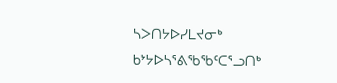ᓴᐳᑎᔭᐅᓯᒪᔪᓂᒃ ᑲᔾᔭᐅᓴᕐᕕᖃᖃᑦᑕᕐᓗᑎᒃ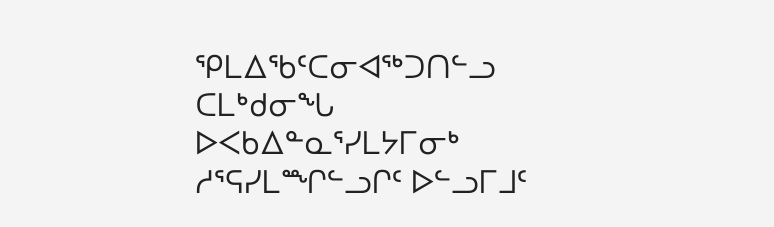ᕿᒪᐃᖃᑦᑕᓂᐊᖅᑐᑎᓪᓗ ᑕᒪᒃᑯᓂᖓ ᐅᐸᑲᐃᓐᓇᕐᓯᒪᔭᒥᓂᒃ ᓱᕐᕋᓯᒪᙱᓪᓗᒋᑦ ᐅᓪᓗᒥᒧᑦ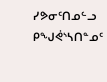ᓯᕗᓂᑦᑎᓄᓪᓗ ᑭᖑᕚᔅᓴᑎᓐᓄᑦ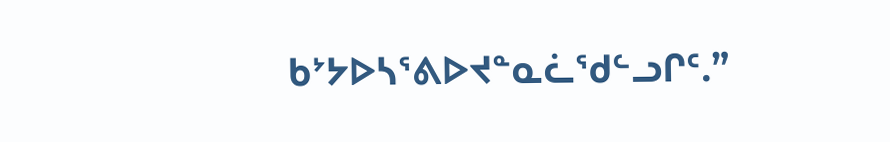ᑲᔾᔭᐅᓴᕐᕕᐅᔪᓐᓇᓛᖁᓪᓗᒋᑦ.”